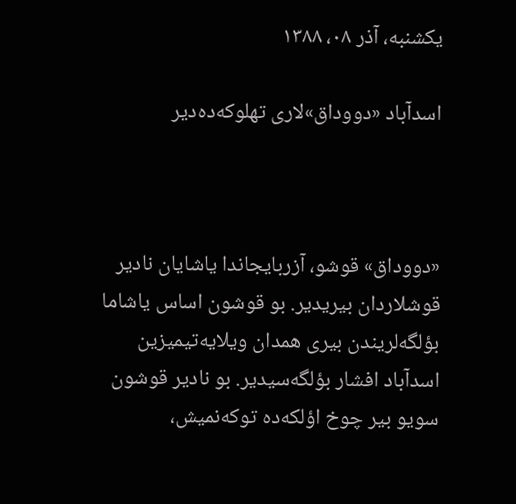یکشنبه، آذر ۰۸، ۱۳۸۸

اسدآباد «دووداق»لاری تهلوکه‌ده‌دیر



«دووداق» قوشو، آزربایجاندا یاشایان نادیر قوشلاردان بیریدیر. بو قوشون اساس یاشاما بؤلگه‌لریندن بیری همدان ویلایه‌تیمیزین اسدآباد افشار بؤلگه‌سیدیر. بو نادیر قوشون سویو بیر چوخ اؤلکه‌ده توکه‌نمیش،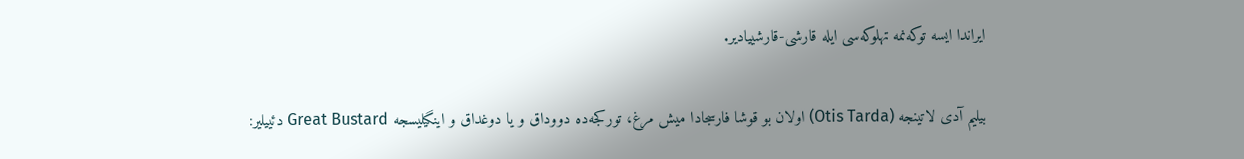ایراندا ایسه توکه‌نمه تهلوکه‌سی ایله قارشی-قارشییادیر.

بیلیم آدی لاتینجه (Otis Tarda) اولان بو قوشا فارسجادا میش مرغ، تورکجه‌ده دووداق و یا دوغداق و اینگیلیسجه Great Bustard دئییلیر: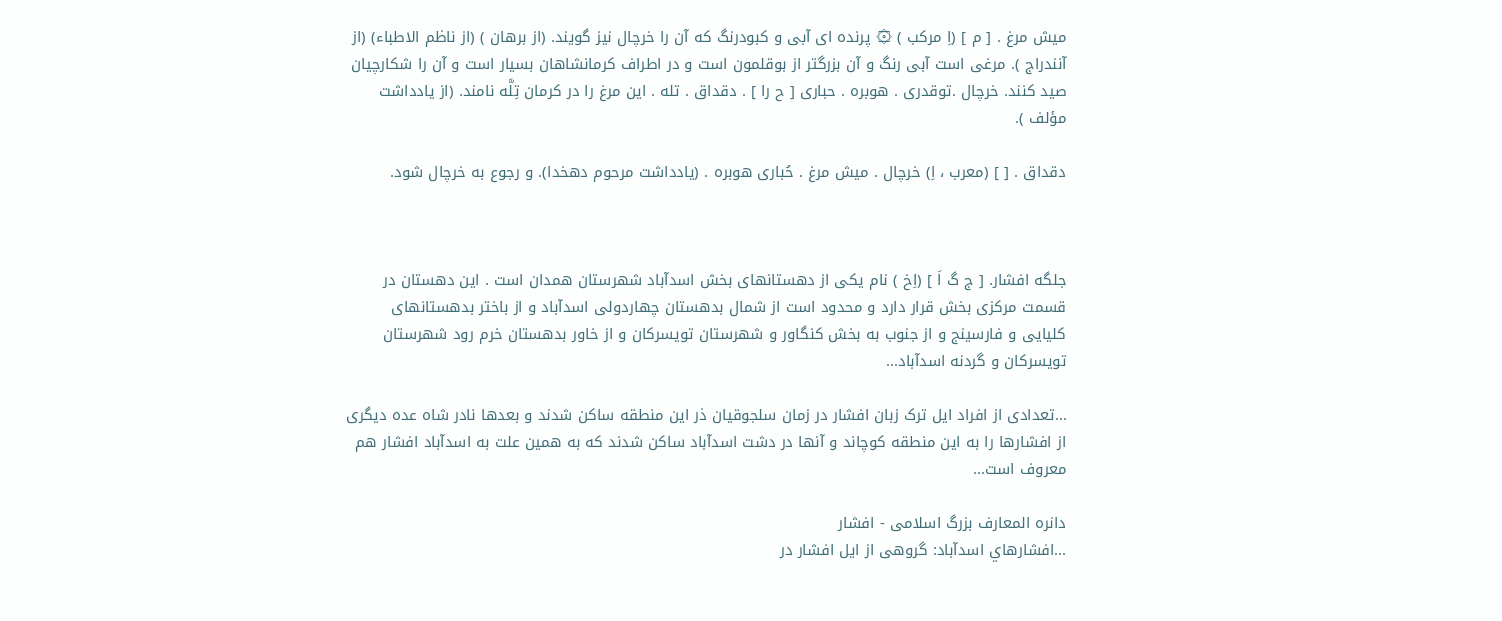میش مرغ . [ م ] (اِ مرکب ) ۞ پرنده ای آبی و کبودرنگ که آن را خرچال نیز گویند. (از برهان ) (از ناظم الاطباء) (از آنندراج ). مرغی است آبی رنگ و آن بزرگتر از بوقلمون است و در اطراف کرمانشاهان بسیار است و آن را شکارچیان صید کنند. خرچال .توقدری . هوبره . حباری [ ح را ] . دقداق . تله . این مرغ را در کرمان تِلَّه نامند. (از یادداشت مؤلف ).

دقداق . [ ] (معرب ، اِ) خرچال . میش مرغ . حُباری هوبره . (یادداشت مرحوم دهخدا). و رجوع به خرچال شود.



جلگه افشار. [ ج گ اَ ] (اِخ ) نام یکی از دهستانهای بخش اسدآباد شهرستان همدان است . این دهستان در قسمت مرکزی بخش قرار دارد و محدود است از شمال بدهستان چهاردولی اسدآباد و از باختر بدهستانهای کلیایی و فارسینج و از جنوب به بخش کنگاور و شهرستان تویسرکان و از خاور بدهستان خرم رود شهرستان تویسرکان و گردنه اسدآباد...

...تعدادی از افراد ایل ترک زبان افشار در زمان سلجوقیان ذر این منطقه ساکن شدند و بعدها نادر شاه عده دیگری از افشارها را به این منطقه کوچاند و آنها در دشت اسدآباد ساکن شدند که به همین علت به اسدآباد افشار هم معروف است...

دانره المعارف بزرگ اسلامی - افشار
...افشارهاي‌ اسدآباد: گروهى‌ از ايل‌ افشار در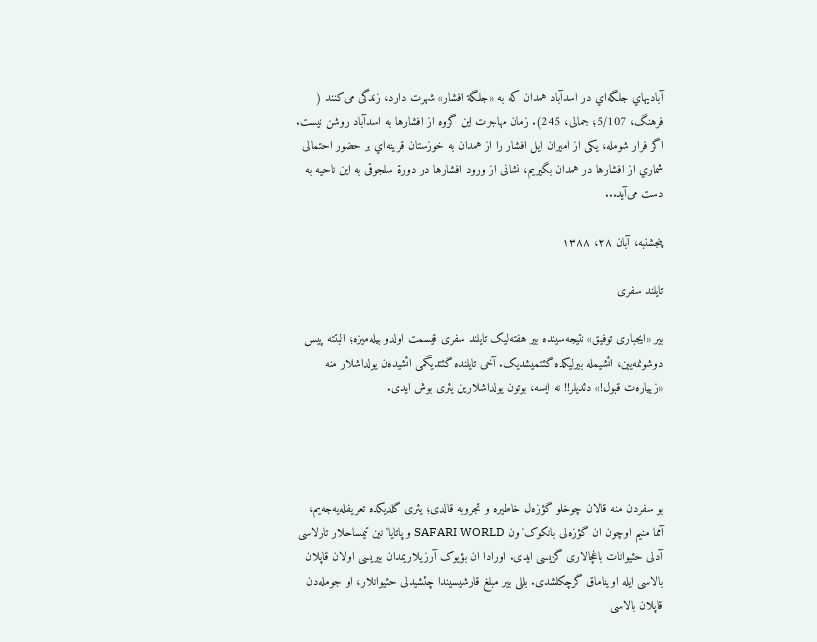آباديهاي‌ جلگه‌اي‌ در اسدآباد همدان‌ كه‌ به‌ «جلگة افشار» شهرت‌ دارد، زندگى‌ مى‌كنند ( فرهنگ‌، 5/107؛ جمالى‌، 245). زمان‌ مهاجرت‌ اين‌ گروه‌ از افشارها به‌ اسدآباد روشن‌ نيست‌. اگر فرار شومله‌، يكى‌ از اميران‌ ايل‌ افشار را از همدان‌ به‌ خوزستان‌ قرينه‌اي‌ بر حضور احتمالى‌ شماري‌ از افشارها در همدان‌ بگيريم‌، نشانى‌ از ورود افشارها در دورة سلجوقى‌ به‌ اين‌ ناحيه‌ به‌ دست‌ مى‌آيد...

پنجشنبه، آبان ۲۸، ۱۳۸۸

تایلند سفری

بیر «ایجباری توفیق» نتیجه‌سینده بیر هفته‌لیک تایلند سفری قیسمت اولدو بیله‌میزه؛ البتته پیس دوشونمه‌یین، ائشیمله بیرلیکده گئتمیشدیک. آخی تایلنده گئتدیگمی ائشیده‌ن یولداشلار منه «زییاره‌ت قبول!» دئدیلر!! نه ایسه، بوتون یولداشلارین یئری بوش ایدی.




بو سفردن منه قالان چوخلو گؤزه‌ل خاطیره و تجروبه قالدی؛ یئری گلدیکده تعریفله‌یه‌جه‌یم، آمما منیم اوچون ان گؤزه‌لی بانکوک'ون SAFARI WORLD و پاتایا'نین تیمساحلار تارلاسی آدلی حئیوانات باغچالاری گزیسی ایدی. اورادا ان بؤیوک آرزیلاریمدان بیریسی اولان قاپلان بالاسی ایله اویناماق گرچکلشدی. بللی بیر مبلغ قارشیسیندا چئشیدلی حئیوانلار، او جومله‌دن قاپلان بالاسی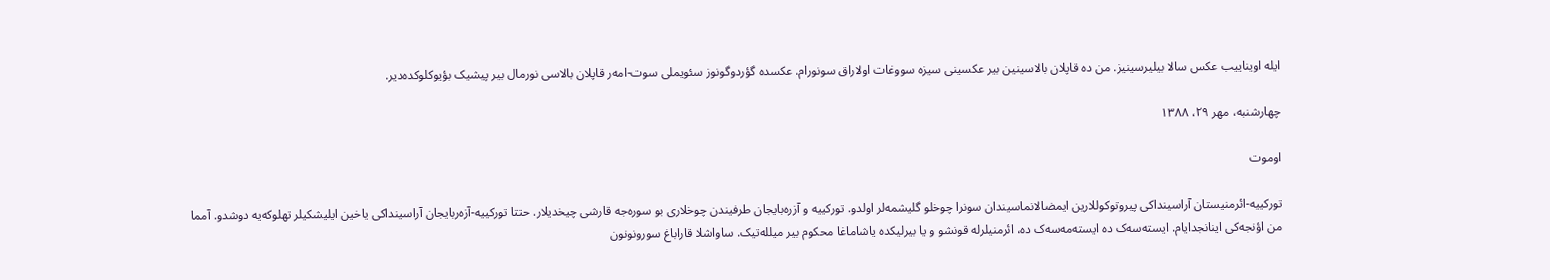ایله اویناییب عکس سالا بیلیرسینیز. من ده قاپلان بالاسینین بیر عکسینی سیزه سووغات اولاراق سونورام. عکسده گؤردوگونوز سئویملی سوت-امه‌ر قاپلان بالاسی نورمال بیر پیشیک بؤیوکلوکده‌دیر.

چهارشنبه، مهر ۲۹، ۱۳۸۸

اوموت

تورکییه-ائرمنیستان آراسینداکی پیروتوکوللارین ایمضالانماسیندان سونرا چوخلو گلیشمه‌لر اولدو. تورکییه و آزره‌بایجان طرفیندن چوخلاری بو سوره‌جه قارشی چیخدیلار. حتتا تورکییه-آزه‌ربایجان آراسینداکی یاخین ایلیشکیلر تهلوکه‌یه دوشدو. آمما من اؤنجه‌کی اینانجدایام. ایسته‌سه‌ک ده ایسته‌مه‌سه‌ک ده، ائرمنیلرله قونشو و یا بیرلیکده یاشاماغا محکوم بیر میلله‌تیک. ساواشلا قاراباغ سورونونون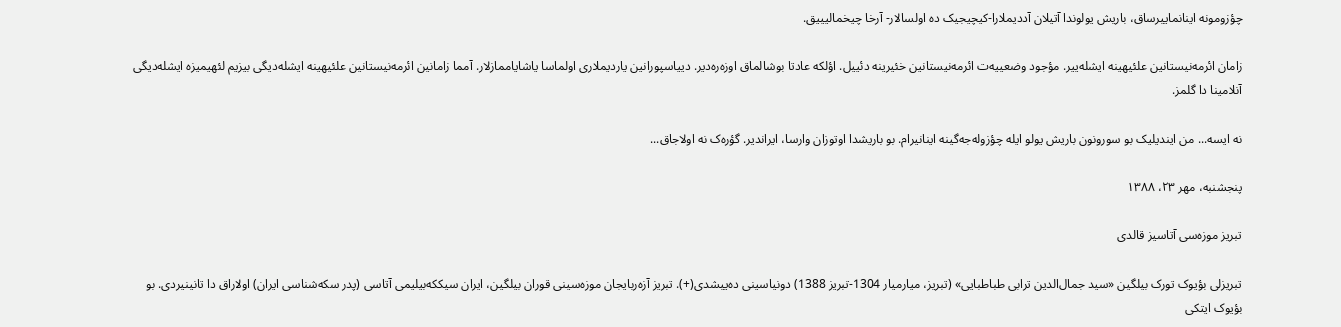چؤزومونه اینانماییرساق، باریش یولوندا آتیلان آددیملارا-کیچیجیک ده اولسالار- آرخا چیخمالیییق.

زامان ائرمه‌نیستانین علئیهینه ایشله‌ییر. مؤجود وضعییه‌ت ائرمه‌نیستانین خئیرینه دئییل. اؤلکه عادتا بوشالماق اوزه‌ره‌دیر. دییاسپورانین یاردیملاری اولماسا یاشایاممازلار. آمما زامانین ائرمه‌نیستانین علئیهینه ایشله‌دیگی بیزیم لئهیمیزه ایشله‌دیگی آنلامینا دا گلمز.

نه ایسه... من ایندیلیک بو سورونون باریش یولو ایله چؤزوله‌جه‌گینه اینانیرام. بو باریشدا اوتوزان وارسا، ایراندیر. گؤره‌ک نه اولاجاق...

پنجشنبه، مهر ۲۳، ۱۳۸۸

تبریز موزه‌سی آتاسیز قالدی

تبریزلی بؤیوک تورک بیلگین «سید جمال‌الدین ترابی طباطبایی» (تبریز، میارمیار 1304-تبریز 1388) دونیاسینی ده‌ییشدی(+). تبریز آزه‌ربایجان موزه‌سینی قوران بیلگین، ایران سیککه‌بیلیمی آتاسی (پدر سکه‌شناسی ایران) اولاراق دا تانینیردی. بو بؤیوک ایتکی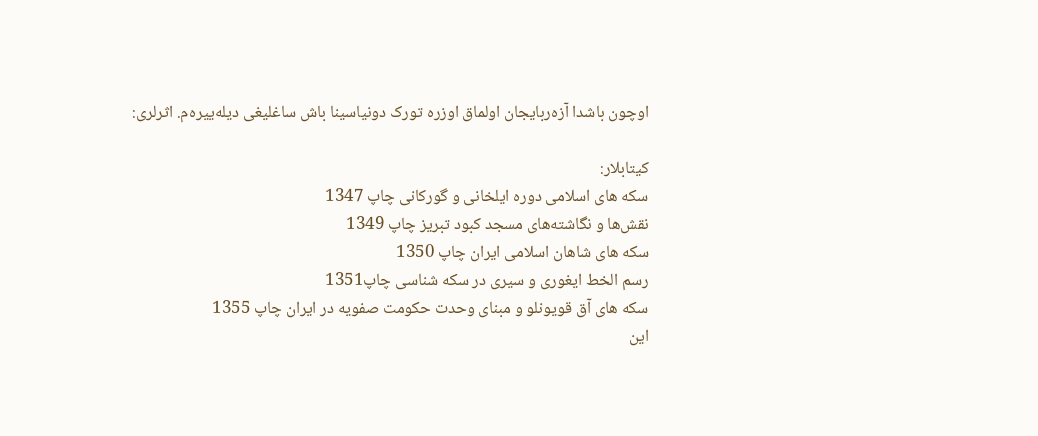اوچون باشدا آزه‌ربایجان اولماق اوزره تورک دونیاسینا باش ساغلیغی دیله‌ییره‌م‌. اثرلری:

کیتابلار:
سکه های اسلامی دوره ایلخانی و گورکانی چاپ 1347
نقش‌ها و نگاشته‌های مسجد کبود تبریز چاپ 1349
سکه های شاهان اسلامی ایران چاپ 1350
رسم الخط ایغوری و سیری در سکه شناسی چاپ1351
سکه های آق قویونلو و مبنای وحدت حکومت صفویه در ایران چاپ 1355
این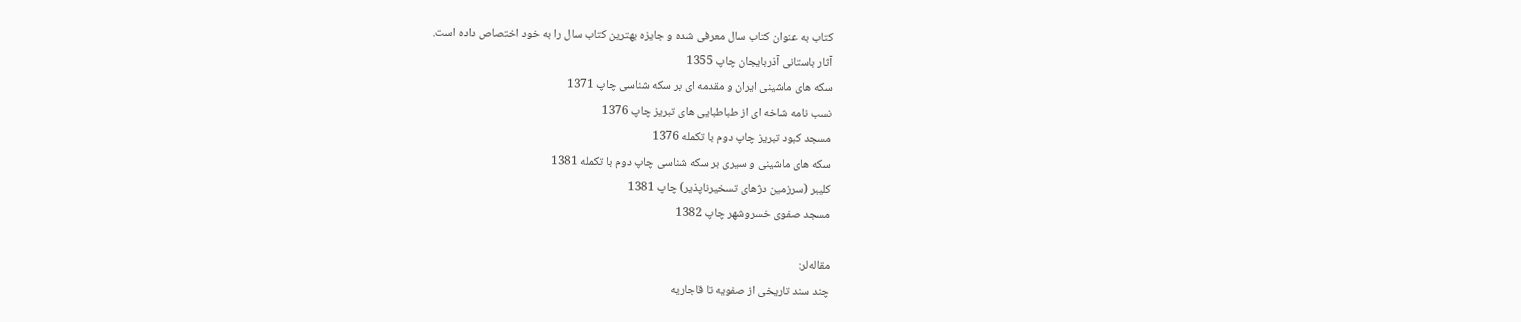کتاب به عنوان کتاب سال معرفی شده و جایزه بهترین کتاب سال را به خود اختصاص داده است.
آثار باستانی آذربایجان چاپ 1355
سکه های ماشینی ایران و مقدمه ای بر سکه شناسی چاپ 1371
نسب نامه شاخه ای از طباطبایی های تبریز چاپ 1376
مسجد کبود تبریز چاپ دوم با تکمله 1376
سکه های ماشینی و سیری بر سکه شناسی چاپ دوم با تکمله 1381
کلیبر (سرزمین دژهای تسخیرناپذیر) چاپ 1381
مسجد صفوی خسروشهر چاپ 1382

مقاله‌لر:
چند سند تاریخی از صفویه تا قاجاریه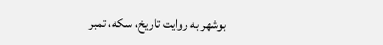بوشهر به روایت تاریخ، سکه، تمبر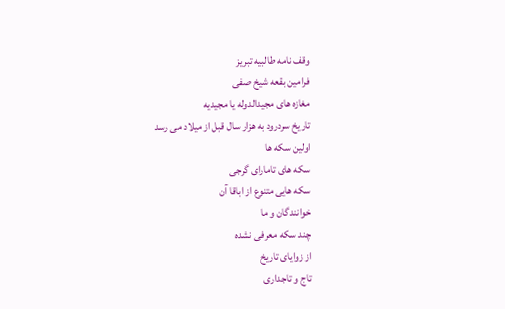وقف نامه طالبیه تبریز
فرامین بقعه شیخ صفی
مغازه های مجیدالدوله یا مجیدیه
تاریخ سردرود به هزار سال قبل از میلاد می رسد
اولین سکه ها
سکه های تامارای گرجی
سکه هایی متنوع از اباقا آن
خوانندگان و ما
چند سکه معرفی نشده
از زوایای تاریخ
تاج و تاجداری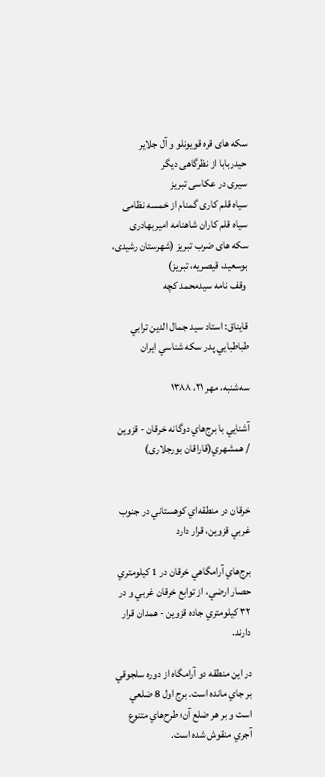سکه های قره قویونلو و آل جلایر
حیدربابا از نظرگاهی دیگر
سیری در عکاسی تبریز
سیاه قلم کاری گمنام از خمسه نظامی
سیاه قلم کاران شاهنامه امیربهادری
سکه های ضرب تبریز (شهرستان رشیدی، بوسعید، قیصریه، تبریز)
 وقف نامه سیدمحمد کچه

قایناق: استاد سيد جمال الدين ترابي طباطبايي پدر سکه شناسي ايران

سه‌شنبه، مهر ۲۱، ۱۳۸۸

آشنايي با برج‌هاي دوگانه خرقان - قزوين / همشهري(قاراقان بورجلاری)


خرقان در منطقه‌اي كوهستاني در جنوب غربي قزوين، قرار دارد

برج‌هاي آرامگاهي خرقان در 1 كيلومتري حصار ارضي، از توابع خرقان غربي و در ۳۲ كيلومتري جاده قزوين - همدان قرار دارند.

در اين منطقه دو آرامگاه از دوره سلجوقي بر جاي مانده است. برج اول 8 ضلعي است و بر هر ضلع آن؛ طرح‌هاي متنوع آجري منقوش شده است.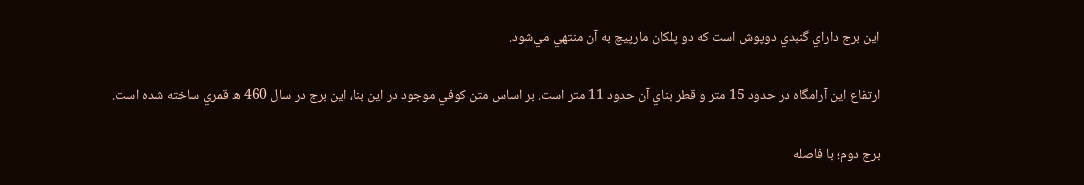اين برج داراي گنبدي دوپوش است كه دو پلكان مارپيچ به آن منتهي مي‌شود.

ارتفاع اين آرامگاه در حدود 15 متر و قطر بناي آن حدود 11 متر است. بر اساس متن كوفي موجود در اين بنا، اين برج در سال 460 ه قمري ساخته شده است.

برج دوم؛ با فاصله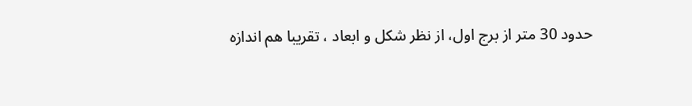حدود 30 متر از برج اول، از نظر شكل و ابعاد ، تقريبا هم اندازه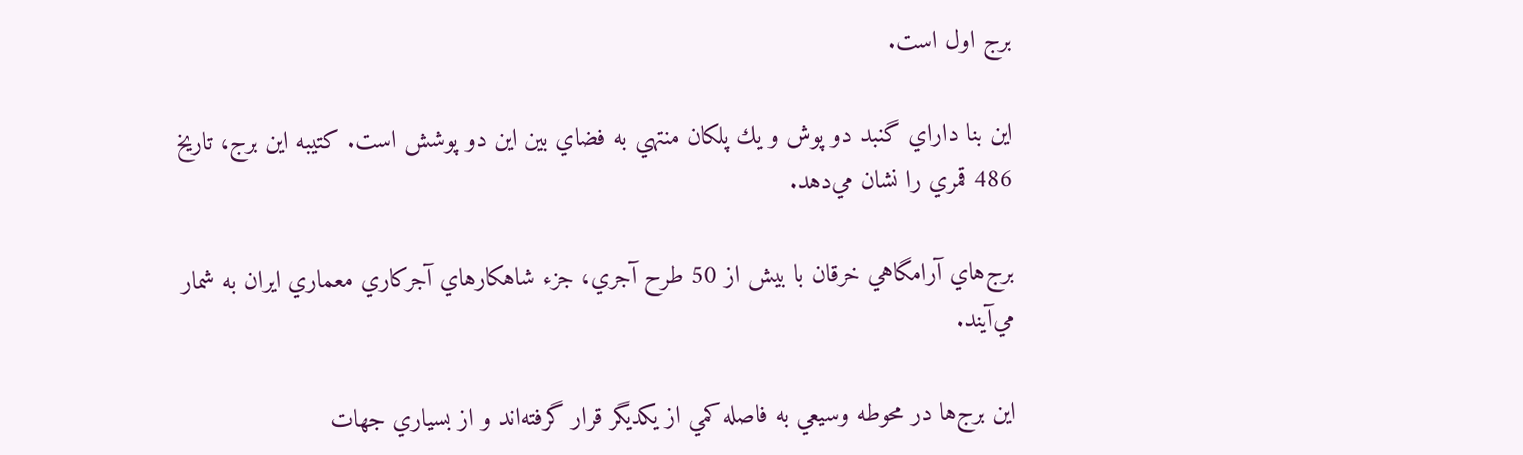برج اول است.

اين بنا داراي گنبد دو پوش و يك پلكان منتهي به فضاي بين اين دو پوشش است. كتيبه اين برج، تاريخ 486 قمري را نشان مي‌دهد.

برج‌هاي آرامگاهي خرقان با بيش از 50 طرح آجري، جزء شاهكارهاي آجركاري معماري ايران به شمار مي‌آيند.

اين برج‌ها در محوطه وسيعي به فاصله كمي از يكديگر قرار گرفته‌اند و از بسياري جهات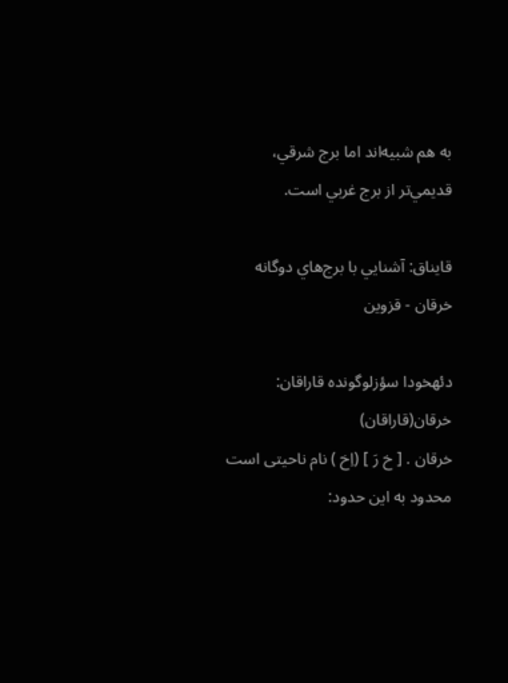به هم شبيه‌اند اما برج شرقي، قديمي‌تر از برج غربي است.

قایناق: آشنايي با برج‌هاي دوگانه خرقان - قزوين

دئهخودا سؤزلوگونده قاراقان:
خرقان(قاراقان)
خرقان . [ خ رَ ] (اِخ ) نام ناحیتی است محدود به این حدود: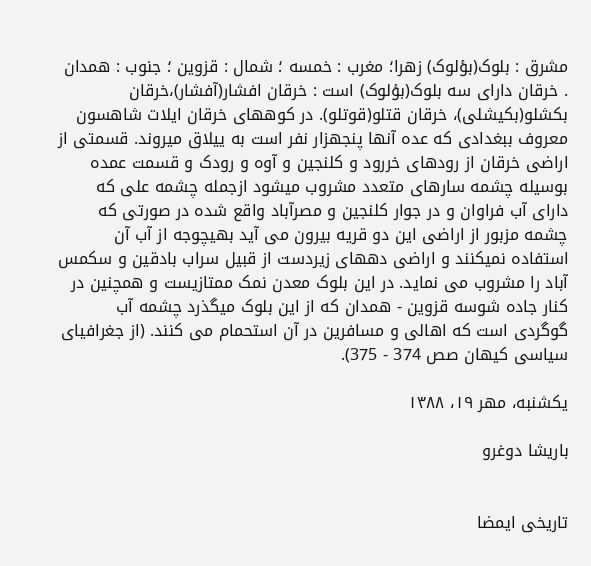مشرق : بلوک(بؤلوک) زهرا؛ مغرب : خمسه ؛ شمال : قزوین ؛ جنوب : همدان . خرقان دارای سه بلوک(بؤلوک) است : خرقان افشار(آفشار)،خرقان بکشلو(بکیشلی)، خرقان قتلو(قوتلو). در کوههای خرقان ایلات شاهسون معروف ببغدادی که عده آنها پنجهزار نفر است به ییلاق میروند. قسمتی از اراضی خرقان از رودهای خررود و کلنجین و آوه و رودک و قسمت عمده بوسیله چشمه سارهای متعدد مشروب میشود ازجمله چشمه علی که دارای آب فراوان و در جوار کلنجین و مصرآباد واقع شده در صورتی که چشمه مزبور از اراضی این دو قریه بیرون می آید بهیچوجه از آب آن استفاده نمیکنند و اراضی دههای زیردست از قبیل سراب بادقین و سکمس آباد را مشروب می نماید. در این بلوک معدن نمک ممتازیست و همچنین در کنار جاده شوسه قزوین - همدان که از این بلوک میگذرد چشمه آب گوگردی است که اهالی و مسافرین در آن استحمام می کنند. (از جغرافیای سیاسی کیهان صص 374 - 375).

یکشنبه، مهر ۱۹، ۱۳۸۸

باریشا دوغرو


تاریخی ایمضا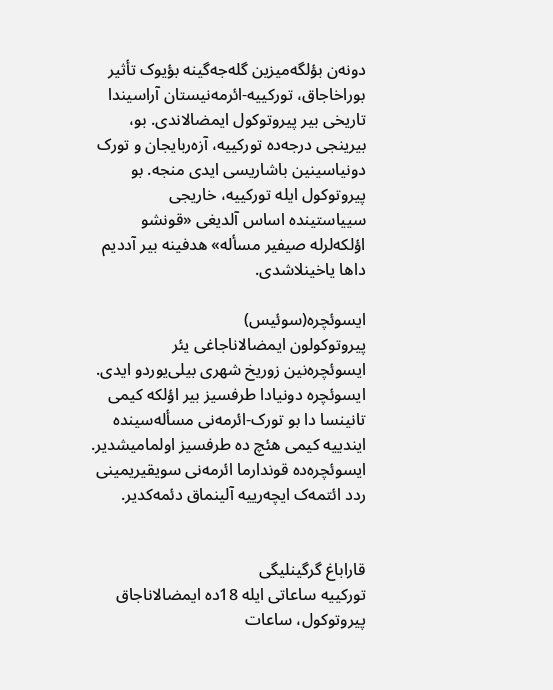دونه‌ن بؤلگه‌میزین گله‌جه‌گینه بؤیوک تأثیر بوراخاجاق، تورکییه-ائرمه‌نیستان آراسیندا تاریخی بیر پیروتوکول ایمضالاندی. بو، بیرینجی درجه‌ده تورکییه، آزه‌ربایجان و تورک دونیاسینین باشاریسی ایدی منجه. بو پیروتوکول ایله تورکییه، خاریجی سییاستینده اساس آلدیغی «قونشو اؤلکه‌لرله صیفیر مسأله» هدفینه بیر آددیم داها یاخینلاشدی.

ایسوئچره(سوئیس)
پیروتوکولون ایمضالاناجاغی یئر ایسوئچره‌نین زوریخ شهری بیلی‌یوردو ایدی. ایسوئچره دونیادا طرفسیز بیر اؤلکه کیمی تانینسا دا بو تورک-ائرمه‌نی مسأله‌سینده ایندییه کیمی هئچ ده طرفسیز اولمامیشدیر. ایسوئچره‌ده قوندارما ائرمه‌نی سویقیریمینی ردد ائتمه‌ک ایچه‌رییه آلینماق دئمه‌کدیر.


قاراباغ گرگینلیگی
تورکییه ساعاتی ایله 18ده ایمضالاناجاق پیروتوکول، ساعات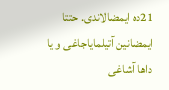21ده ایمضالاندی. حتتا ایمضانین آتیلمایاجاغی و یا داها آشاغی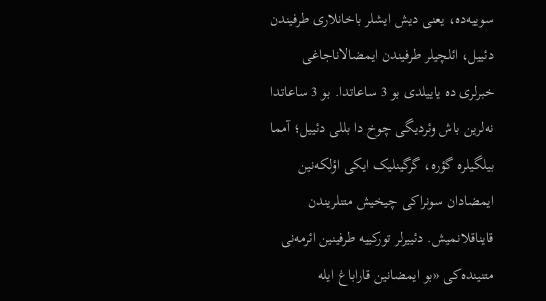سوییه‌ده، یعنی دیش ایشلر باخانلاری طرفیندن دئییل، ائلچیلر طرفیندن ایمضالاناجاغی خبرلری ده یاییلدی بو 3 ساعاتدا. بو 3 ساعاتدا نه‌لرین باش وئردیگی چوخ دا بللی دئییل؛ آمما بیلگیلره گؤره، گرگینلیک ایکی اؤلکه‌نین ایمضادان سونراکی چیخیش متنلریندن قایناقلانمیش. دئییرلر تورکییه طرفینین ائرمه‌نی متنینده‌کی «بو ایمضانین قاراباغ ایله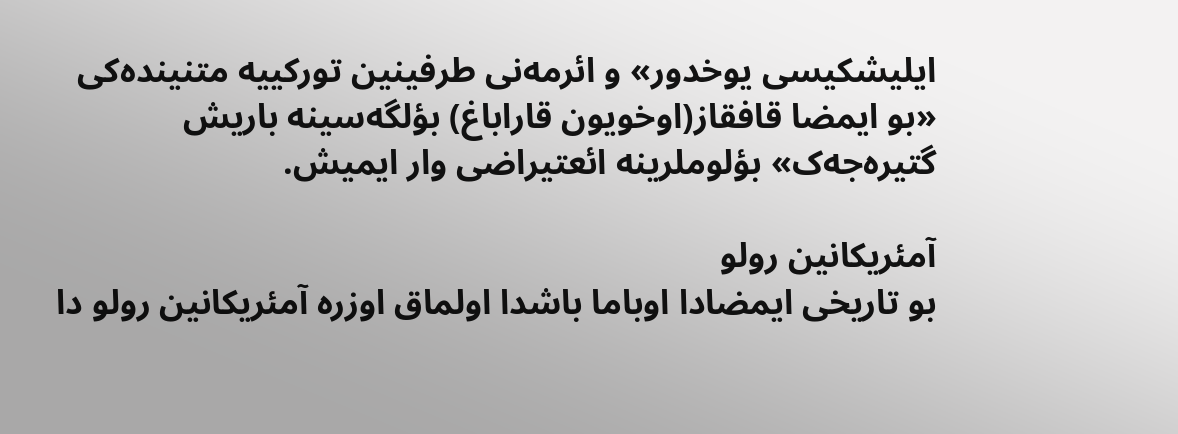ایلیشکیسی یوخدور» و ائرمه‌نی طرفینین تورکییه متنینده‌کی «بو ایمضا قافقاز(اوخویون قاراباغ) بؤلگه‌سینه باریش گتیره‌جه‌ک» بؤلوملرینه ائعتیراضی وار ایمیش.

آمئریکانین رولو
بو تاریخی ایمضادا اوباما باشدا اولماق اوزره آمئریکانین رولو دا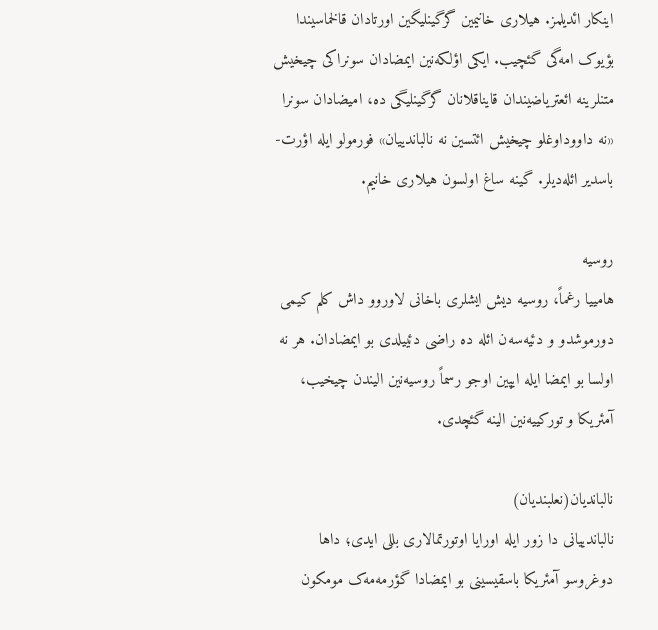اینکار ائدیلمز. هیلاری خانیمین گرگینلیگین اورتادان قالخماسیندا بؤیوک امه‌گی گئچیب. ایکی اؤلکه‌نین ایمضادان سونراکی چیخیش متنلرینه ائعتریاضیندان قایناقلانان گرگینلیگی ده، امیضادان سونرا «نه داووداوغلو چیخیش ائتسین نه نالباندییان» فورمولو ایله اؤرت-باسدیر ائله‌دیلر. گینه ساغ اولسون هیلاری خانیم.

روسیه
هامییا رغماً، روسیه دیش ایشلری باخانی لاوروو داش کلم کیمی دورموشدو و دئیه‌سه‌ن ائله ده راضی دئییلدی بو ایمضادان. هر نه اولسا بو ایمضا ایله ایپین اوجو رسماً روسیه‌نین الیندن چیخیب، آمئریکا و تورکییه‌نین الینه گئچدی.

نالباندیان(نعلبندیان)
نالباندییانی دا زور ایله اورایا اوتورتمالاری بللی ایدی؛ داها دوغروسو آمئریکا باسقیسینی بو ایمضادا گؤرمه‌مه‌ک مومکون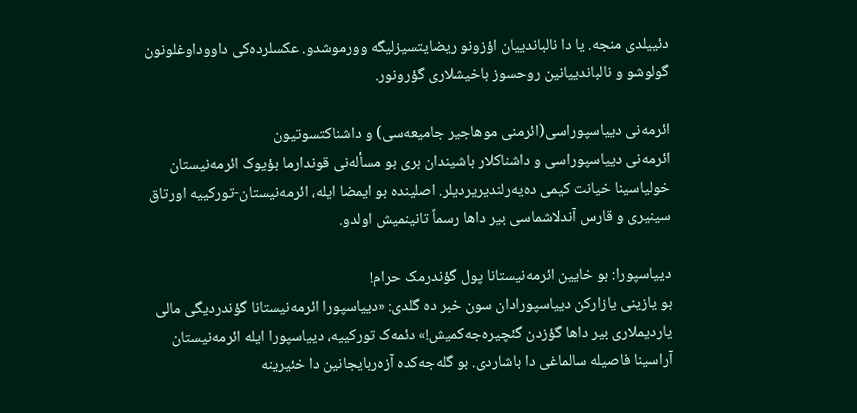دئییلدی منجه. یا دا نالباندییان اؤزونو ریضایتسیزلیگه وورموشدو. عکسلرده‌کی داووداوغلونون گولوشو و نالباندییانین روحسوز باخیشلاری گؤرونور.

ائرمه‌نی دییاسپوراسی(ائرمنی موهاجیر جامیعه‌سی) و داشناکتسوتیون
ائرمه‌نی دییاسپوراسی و داشناکلار باشیندان بری بو مسأله‌نی قوندارما بؤیوک ائرمه‌نیستان خولیاسینا خیانت کیمی ده‌یه‌رلندیریردیلر. اصلینده‌ بو ایمضا ایله، ائرمه‌نیستان-تورکییه اورتاق سینیری و قارس آندلاشماسی بیر داها رسماً تانینمیش اولدو.

دییاسپورا: بو خایین ائرمه‌نیستانا پول گؤندرمک حرام!
بو یازینی یازارکن دییاسپورادان سون خبر ده گلدی: «دییاسپورا ائرمه‌نیستانا گؤندردیگی مالی یاردیملاری بیر داها گؤزدن گئچیره‌جه‌کمیش!» دئمه‌ک تورکییه، دییاسپورا ایله ائرمه‌نیستان آراسینا فاصیله سالماغی دا باشاردی. بو گله‌جه‌کده آزه‌ربایجانین دا خئیرینه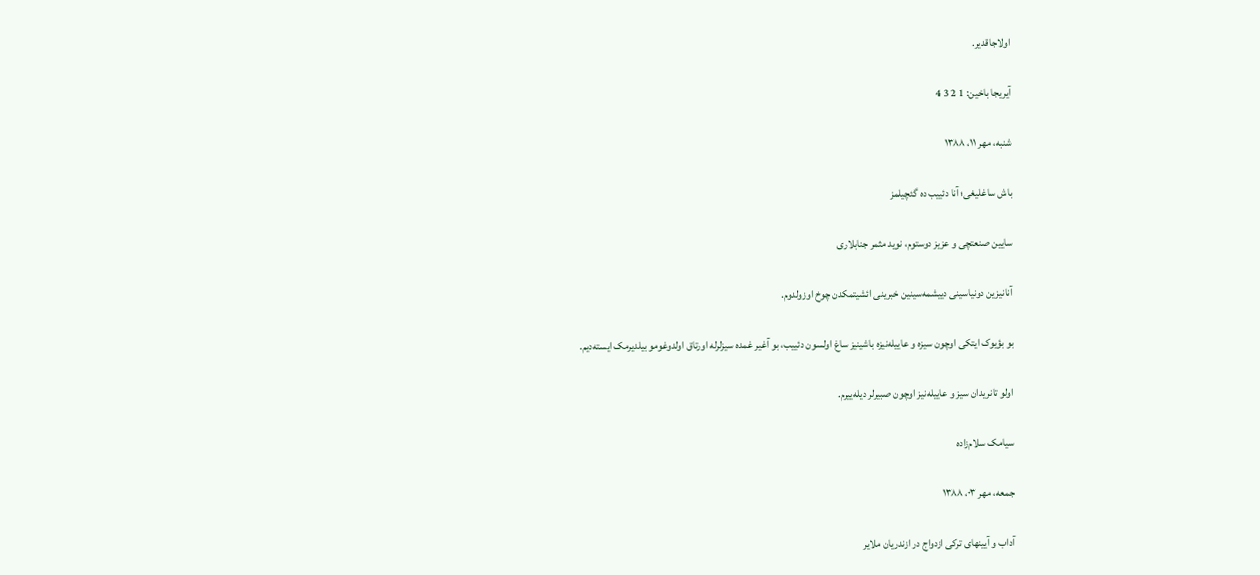اولاجاقدیر.

آیریجا باخین: 1 2 3 4

شنبه، مهر ۱۱، ۱۳۸۸

باش ساغلیغی؛ آنا دئییب ده گئچیلمز

سایین صنعتچی و عزیز دوستوم، نوید مثمر جنابلاری

آنانیزین دونیاسینی دییشمه‌سینین خبرینی ائشیتمکدن چوخ اوزولدوم.

بو بؤیوک ایتکی اوچون سیزه و عاییله‌نیزه باشینیز ساغ اولسون دئییب، بو آغیر غمده سیزلرله اورتاق اولدوغومو بیلدیرمک ایسته‌دیم.

اولو تانریدان سیز و عاییله‌نیز اوچون صبیرلر دیله‌ییرم.

سیامک سلام‌زاده

جمعه، مهر ۰۳، ۱۳۸۸

آداب و آیینهای ترکی ازدواج در ازندریان ملایر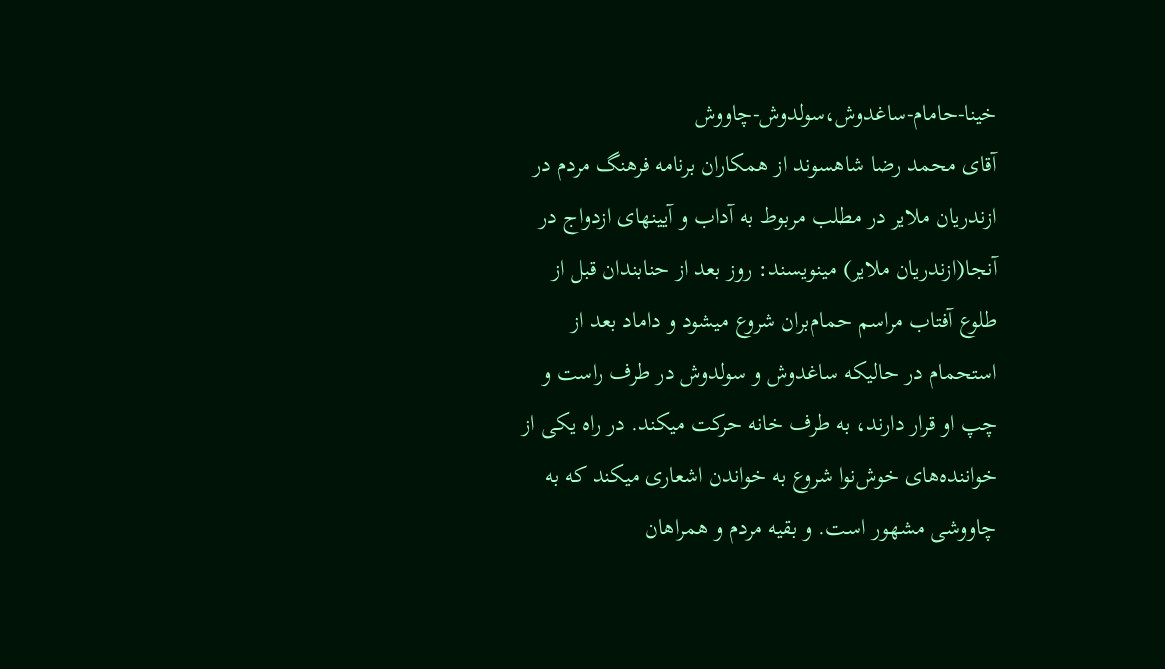خینا-حامام-ساغدوش،سولدوش-چاووش
آقای محمد رضا شاهسوند از همکاران برنامه فرهنگ مردم در ازندریان ملایر در مطلب مربوط به آداب و آیینهای ازدواج در آنجا(ازندریان ملایر) مینویسند: روز بعد از حنابندان قبل از طلوع آفتاب مراسم حمام‌بران شروع میشود و داماد بعد از استحمام در حالیکه ساغدوش و سولدوش در طرف راست و چپ او قرار دارند، به طرف خانه حرکت میکند. در راه یکی از خواننده‌های خوش‌نوا شروع به خواندن اشعاری میکند که به چاووشی مشهور است. و بقیه مردم و همراهان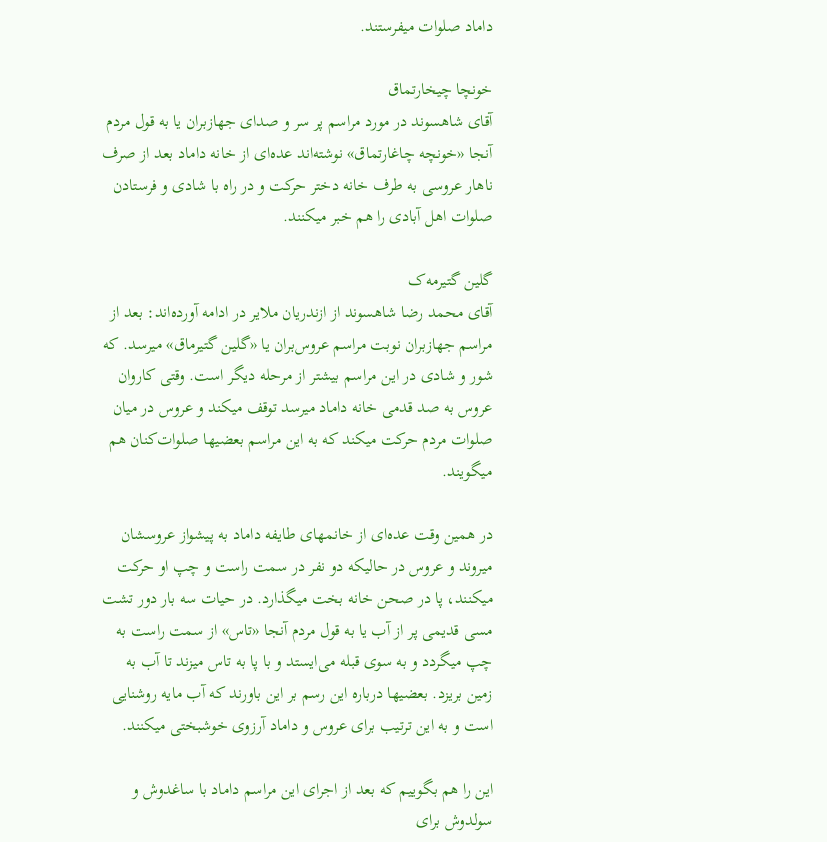داماد صلوات میفرستند.

خونچا چیخارتماق
آقای شاهسوند در مورد مراسم پر سر و صدای جهازبران یا به قول مردم آنجا «خونچه چاغارتماق» نوشته‌اند عده‌ای از خانه داماد بعد از صرف ناهار عروسی به طرف خانه دختر حرکت و در راه با شادی و فرستادن صلوات اهل آبادی را هم خبر میکنند.

گلین گتیرمه‌ک
آقای محمد رضا شاهسوند از ازندریان ملایر در ادامه آورده‌اند: بعد از مراسم جهازبران نوبت مراسم عروس‌بران یا «گلین گتیرماق» میرسد. که شور و شادی در این مراسم بیشتر از مرحله دیگر است. وقتی کاروان عروس به صد قدمی خانه داماد میرسد توقف میکند و عروس در میان صلوات مردم حرکت میکند که به این مراسم بعضیها صلوات‌کنان هم میگویند.

در همین وقت عده‌ای از خانمهای طایفه داماد به پیشواز عروسشان میروند و عروس در حالیکه دو نفر در سمت راست و چپ او حرکت میکنند، پا در صحن خانه بخت میگذارد. در حیات سه بار دور تشت مسی قدیمی پر از آب یا به قول مردم آنجا «تاس» از سمت راست به چپ میگردد و به سوی قبله می‌ایستد و با پا به تاس میزند تا آب به زمین بریزد. بعضیها درباره این رسم بر این باورند که آب مایه روشنایی است و به این ترتیب برای عروس و داماد آرزوی خوشبختی میکنند.

این را هم بگوییم که بعد از اجرای این مراسم داماد با ساغدوش و سولدوش برای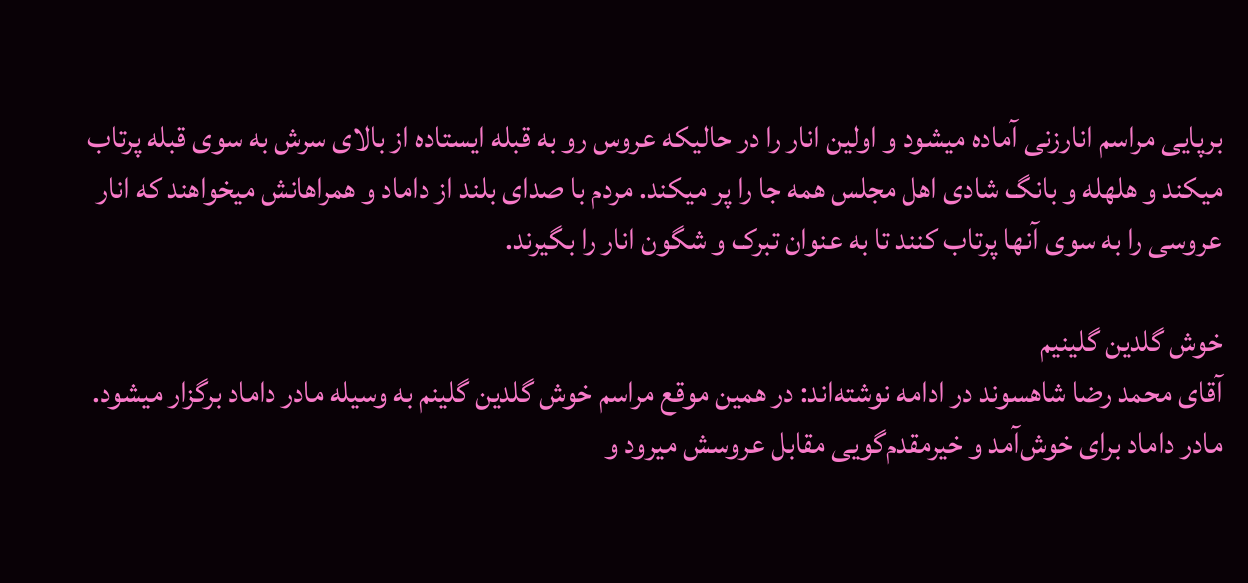برپایی مراسم انارزنی آماده میشود و اولین انار را در حالیکه عروس رو به قبله ایستاده از بالای سرش به سوی قبله پرتاب میکند و هلهله و بانگ شادی اهل مجلس همه جا را پر میکند. مردم با صدای بلند از داماد و همراهانش میخواهند که انار عروسی را به سوی آنها پرتاب کنند تا به عنوان تبرک و شگون انار را بگیرند.

خوش گلدین گلینیم
آقای محمد رضا شاهسوند در ادامه نوشته‌اند: در همین موقع مراسم خوش گلدین گلینم به وسیله مادر داماد برگزار میشود. مادر داماد برای خوش‌آمد و خیرمقدم‌گویی مقابل عروسش میرود و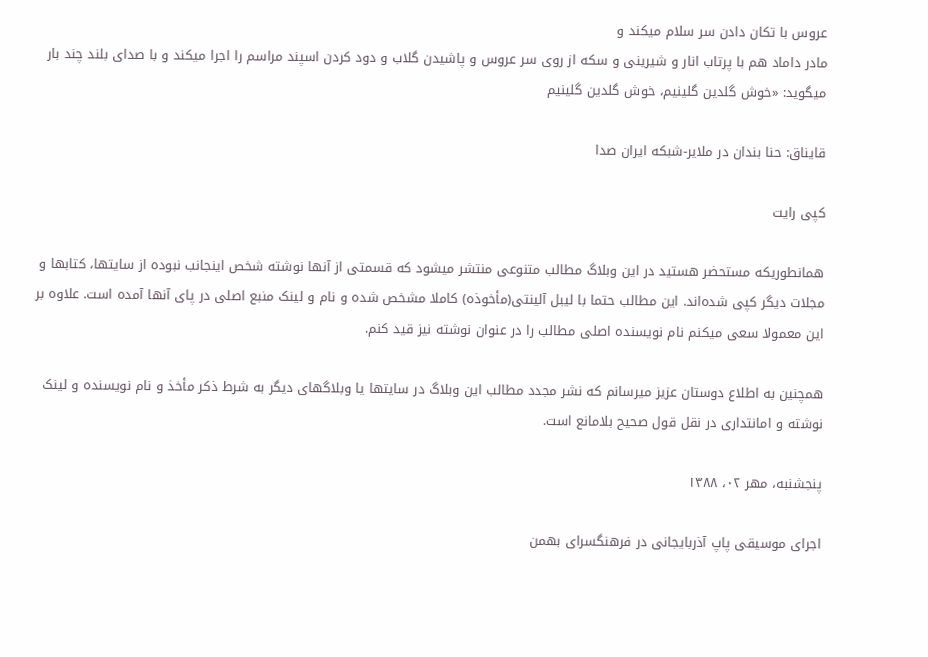عروس با تکان دادن سر سلام میکند و
مادر داماد هم با پرتاب انار و شیرینی و سکه از روی سر عروس و پاشیدن گلاب و دود کردن اسپند مراسم را اجرا میکند و با صدای بلند چند بار میگوید: «خوش گلدین گلینیم، خوش گلدین گلینیم

قایناق: حنا بندان در ملایر-شبکه ایران صدا

کپی رایت

همانطوریکه مستحضر هستید در این وبلاگ مطالب متنوعی منتشر میشود که قسمتی از آنها نوشته شخص اینجانب نبوده از سایتها، کتابها و مجلات دیگر کپی شده‌اند. این مطالب حتما با لیبل آلینتی(مأخوذه) کاملا مشخص شده و نام و لینک منبع اصلی در پای آنها آمده است. علاوه بر این معمولا سعی میکنم نام نویسنده اصلی مطالب را در عنوان نوشته نیز قید کنم.

همچنین به اطلاع دوستان عزیز میرسانم که نشر مجدد مطالب این وبلاگ در سایتها یا وبلاگهای دیگر به شرط ذکر مأخذ و نام نویسنده و لینک نوشته و امانتداری در نقل قول صحیح بلامانع است.

پنجشنبه، مهر ۰۲، ۱۳۸۸

اجرای موسیقی پاپ آذربایجانی در فرهنگسرای بهمن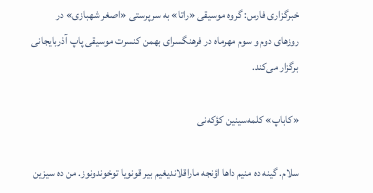خبرگزاری فارس: گروه موسیقی «راتا» به سرپرستی «اصغر شهبازی» در روزهای دوم و سوم مهرماه در فرهنگسرای بهمن كنسرت موسیقی پاپ آذربایجانی برگزار می‌كند.

«کاباپ» کلمه‌سینین کؤکه‌نی

سلام. گینه ده منیم داها اؤنجه ماراقلاندیغیم بیر قونویا توخوندونوز. من ده سیزین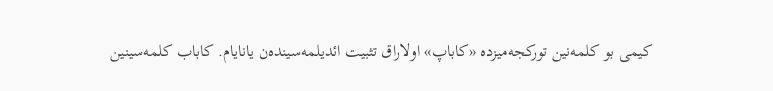کیمی بو کلمه‌نین تورکجه‌میزده «کاباپ» اولاراق تثبیت ائدیلمه‌سینده‌ن یانایام. کاباب کلمه‌سینین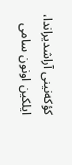کؤکه‌نینی آراشدیراندا، ایلکین اونون سامی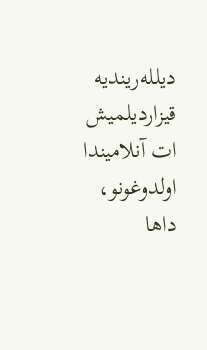دیلله‌ریندیه قیزاردیلمیش ات آنلامیندا اولدوغونو، داها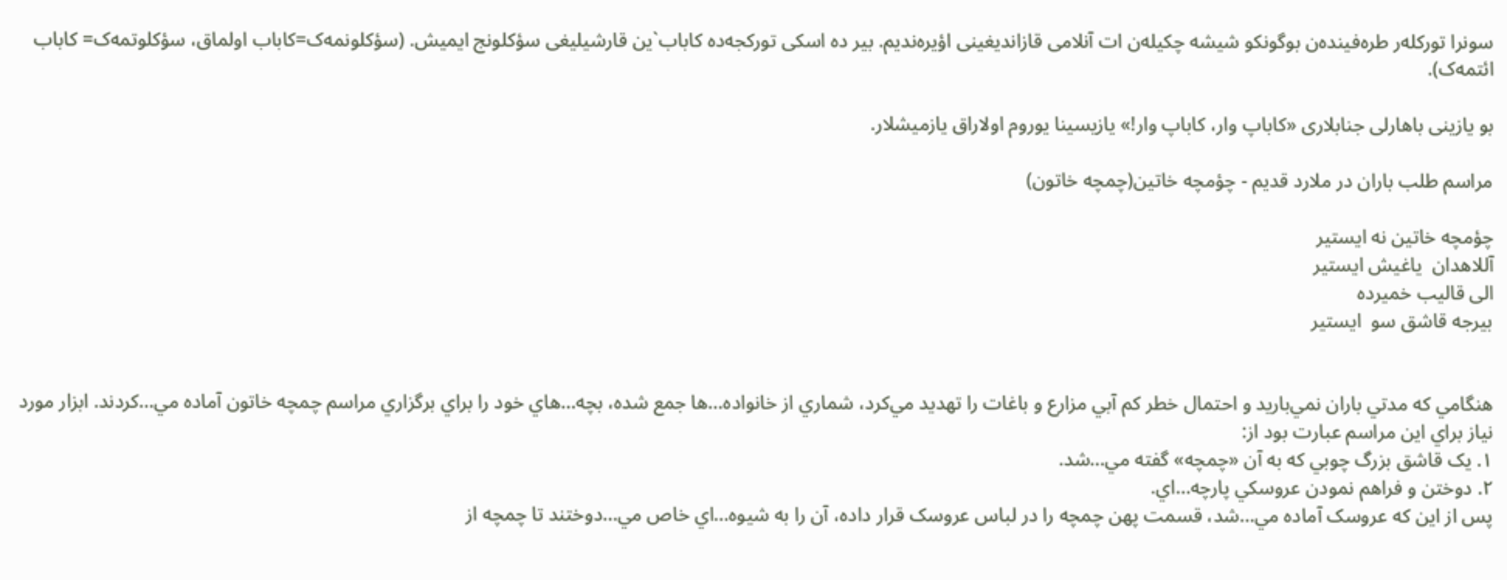سونرا تورکله‌ر طره‌فینده‌ن بوگونکو شیشه چکیله‌ن ات آنلامی قازاندیغینی اؤیره‌ندیم. بیر ده اسکی تورکجه‌ده کاباب`ین قارشیلیغی سؤکلونج ایمیش. (سؤکلونمه‌ک=کاباب اولماق، سؤکلوتمه‌ک= کاباب ائتمه‌ک).

بو یازینی باهارلی جنابلاری «کاباپ وار، کاباپ وار!» یازیسینا یوروم اولاراق یازمیشلار.

مراسم طلب باران در ملارد قدیم - چؤمچه خاتین(چمچه خاتون)

چؤمچه خاتین نه ایستیر
آللاهدان  یاغیش ایستیر
الی قالیب خمیرده
بیرجه قاشق سو  ایستیر


هنگامي که مدتي باران نمي‌باريد و احتمال خطر کم آبي مزارع و باغات را تهديد مي‌کرد، شماري از خانواده…ها جمع شده، بچه…هاي خود را براي برگزاري مراسم چمچه خاتون آماده مي…کردند. ابزار مورد نياز براي اين مراسم عبارت بود از:
١. يک قاشق بزرگ چوبي که به آن «چمچه» گفته مي…شد.
٢. دوختن و فراهم نمودن عروسکي پارچه…اي.
پس از اين که عروسک آماده مي…شد، قسمت پهن چمچه را در لباس عروسک قرار داده، آن را به شيوه…اي خاص مي…دوختند تا چمچه از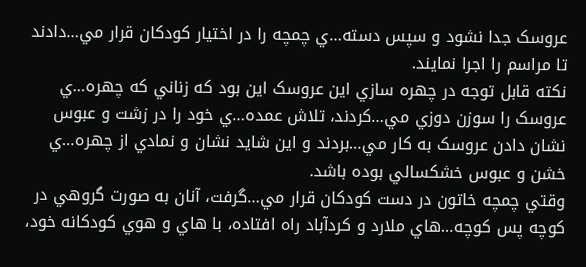عروسک جدا نشود و سپس دسته…ي چمچه را در اختيار کودکان قرار مي…دادند تا مراسم را اجرا نمايند.
نکته قابل توجه در چهره سازي اين عروسک اين بود که زناني که چهره…ي عروسک را سوزن دوزي مي…کردند، تلاش عمده…ي خود را در زشت و عبوس نشان دادن عروسک به کار مي…بردند و اين شايد نشان و نمادي از چهره…ي خشن و عبوس خشکسالي بوده باشد.
وقتي چمچه خاتون در دست کودکان قرار مي…گرفت، آنان به صورت گروهي در کوچه پس کوچه…هاي ملارد و کردآباد راه افتاده، با هاي و هوي کودکانه خود،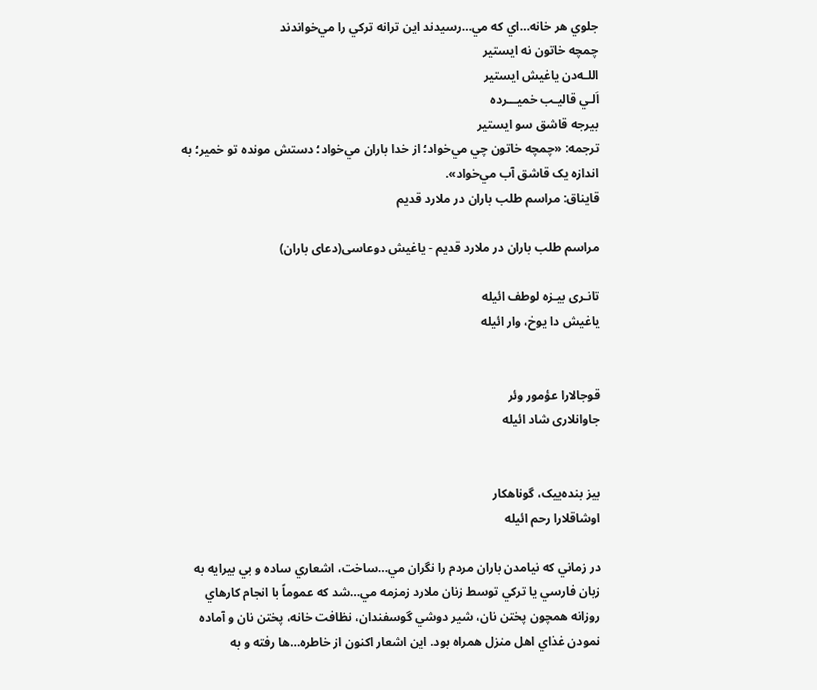جلوي هر خانه…اي که مي…رسيدند اين ترانه ترکي را مي‌خواندند
چمچه خاتون نه ايستير
اللـه‌دن ياغيش ايستير
اَلـي قاليـب خميـــرده
بيرجه قاشق سو ايستير
ترجمه: «چمچه خاتون چي مي‌خواد؛ از خدا باران مي‌خواد؛ دستش مونده تو خمير؛ به اندازه يک قاشق آب مي‌خواد».
قایناق: مراسم طلب باران در ملارد قدیم

مراسم طلب باران در ملارد قدیم - یاغیش دوعاسی(دعای باران)

تانـری بیـزه لوطف ائیله
یاغیش دا یوخ، وار ائیله


قوجالارا عؤمور وئر
جاوانلاری شاد ائیله


بیز بنده‌ییک، گوناهکار
اوشاقلارا رحم ائیله

در زماني که نيامدن باران مردم را نگران مي…ساخت، اشعاري ساده و بي بيرايه به زبان فارسي يا ترکي توسط زنان ملارد زمزمه مي…شد که عموماً با انجام کارهاي روزانه همچون پختن نان، شير دوشي گوسفندان، نظافت خانه، پختن نان و آماده نمودن غذاي اهل منزل همراه بود. اين اشعار اکنون از خاطره…ها رفته و به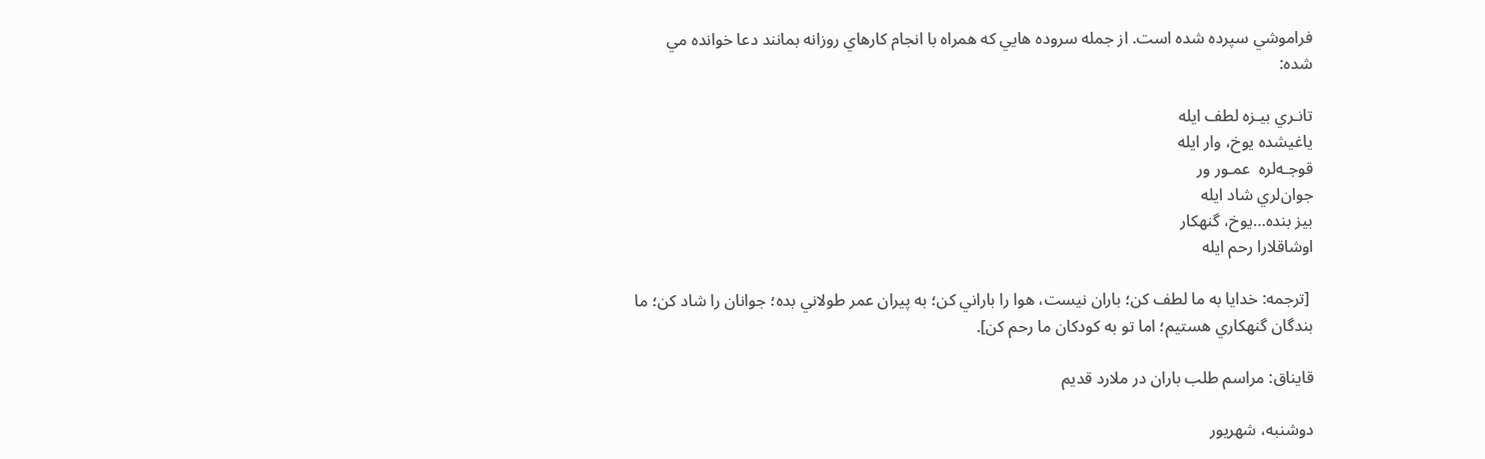فراموشي سپرده شده است. از جمله سروده هايي که همراه با انجام کارهاي روزانه بمانند دعا خوانده مي شده:

تانـري بيـزه لطف ايله
ياغيشده يوخ، وار ايله
قوجـه‌لره  عمـور ور
جوان‌لري شاد ايله
بيز بنده…يوخ، گنهکار
اوشاقلارا رحم ايله

 [ترجمه: خدايا به ما لطف کن؛ باران نيست، هوا را باراني کن؛ به پيران عمر طولاني بده؛ جوانان را شاد کن؛ ما بندگان گنهکاري هستيم؛ اما تو به کودکان ما رحم کن].

قایناق: مراسم طلب باران در ملارد قدیم

دوشنبه، شهریور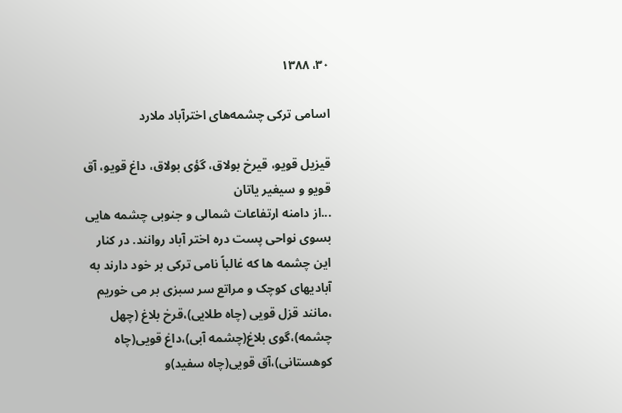۳۰، ۱۳۸۸

اسامی ترکی چشمه‌های اخترآباد ملارد

قیزیل قویو، قیرخ بولاق، گؤی بولاق، داغ قویو، آق قویو و سیغیر یاتان
...از دامنه ارتفاعات شمالی و جنوبی چشمه هایی بسوی نواحی پست دره اختر آباد روانند. در کنار این چشمه ها که غالباً نامی ترکی بر خود دارند به آبادیهای کوچک و مراتع سر سبزی بر می خوریم ،مانند قزل قویی (چاه طلایی)،قرخ بلاغ (چهل چشمه)،گوی بلاغ(چشمه آبی)،داغ قویی(چاه کوهستانی)،آق قویی(چاه سفید)و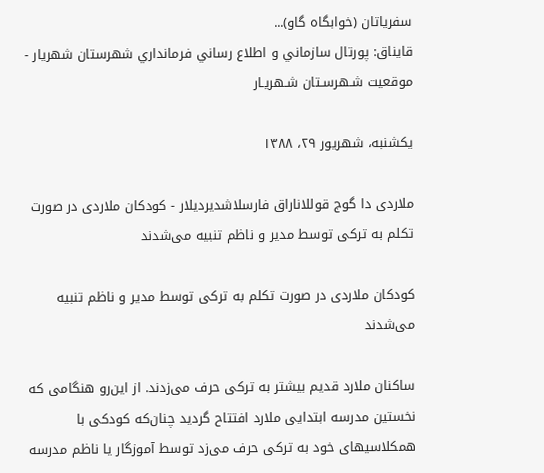سفریاتان (خوابگاه گاو)...
قایناق: پورتال سازماني و اطلاع رساني فرمانداري شهرستان شهريار - موقعيت شـهرسـتان شـهريـار

یکشنبه، شهریور ۲۹، ۱۳۸۸

ملاردی دا گوج قوللاناراق فارسلاشدیردیلار - کودکان ملاردی در صورت تکلم به ترکی توسط مدیر و ناظم تنبیه می‌شدند

کودکان ملاردی در صورت تکلم به ترکی توسط مدیر و ناظم تنبیه می‌شدند

ساکنان ملارد قدیم بیشتر به ترکی حرف می‌زدند. از این‌رو هنگامی که نخستین مدرسه ابتدایی ملارد افتتاح گردید چنان‌که کودکی با همکلاسیهای خود به ترکی حرف می‌زد توسط آموزگار یا ناظم مدرسه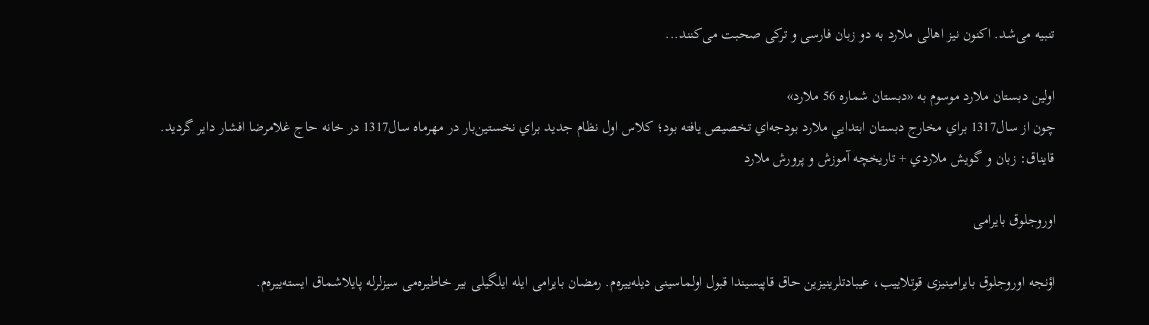تنبیه می‌شد. اکنون نیز اهالی ملارد به دو زبان فارسی و ترکی صحبت می‌کنند...

اولين دبستان ملارد موسوم به «دبستان شماره 56 ملارد»
چون از سال1317 براي مخارج دبستان ابتدايي ملارد بودجه‌اي تخصيص يافته بود؛ کلاس اول نظام جديد براي نخستين‌بار در مهرماه سال1317 در خانه حاج غلامرضا افشار داير گرديد.
قایناق: زبان و گويش ملاردي + تاريخچه آموزش و پرورش ملارد

اوروجلوق بایرامی

اؤنجه اوروجلوق بایرامینیزی قوتلاییب، عیبادتلرینیزین حاق قاپیسیندا قبول اولماسینی دیله‌ییره‌م. رمضان بایرامی ایله ایلگیلی بیر خاطیره‌می سیزلرله پایلاشماق ایسته‌ییره‌م.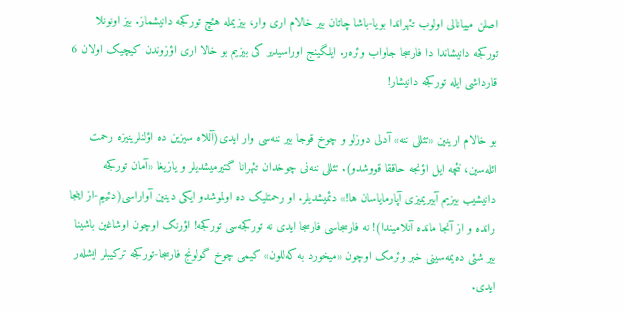اصلن مییانالی اولوب تئهراندا بویا-باشا چاتان بیر خالام اری وار، بیزیمله هئچ تورکجه دانیشماز. بیز اونونلا تورکجه دانیشاندا دا فارسجا جاواب وئره‌ر. ایلگینج اوراسیدیر کی بیزیم بو خالا اری اؤزوندن کیچیک اولان 6 قارداشی ایله تورکجه دانیشار!

بو خالام ارینین «تئللی ننه» آدلی دوزلو و چوخ قوجا بیر ننه‌سی وار ایدی(آللاه سیزین ده اؤلنلرینیزه رحمت ائله‌سین، نئچه ایل اؤنجه حاققا قووشدو). تئللی ننه‌نی چوخدان تئهرانا گتیرمیشدیلر و یازیغا «آمان تورکجه دانیشیب بیزیم آبیریمیزی آپارمایاسان ها!» دئمیشدیلر. او رحمتلیک ده اولموشدو ایکی دینین آواراسی(دئییم-از اینجا رانده و از آنجا مانده آنلامیندا)! نه فارسجاسی فارسجا ایدی نه تورکجه‌سی تورکجه! اؤرنک اوچون اوشاغین باشینا بیر شئی ده‌یمه‌سینی خبر وئرمک اوچون «میخورد به که‌للون» کیمی چوخ گولونج فارسجا-تورکجه ترکیبلر ایشله‌ر ایدی.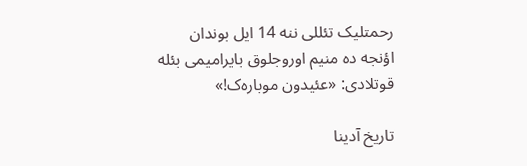رحمتلیک تئللی ننه 14 ایل بوندان اؤنجه ده منیم اوروجلوق بایرامیمی بئله قوتلادی: «عئیدون موباره‌ک!»

تاریخ آدینا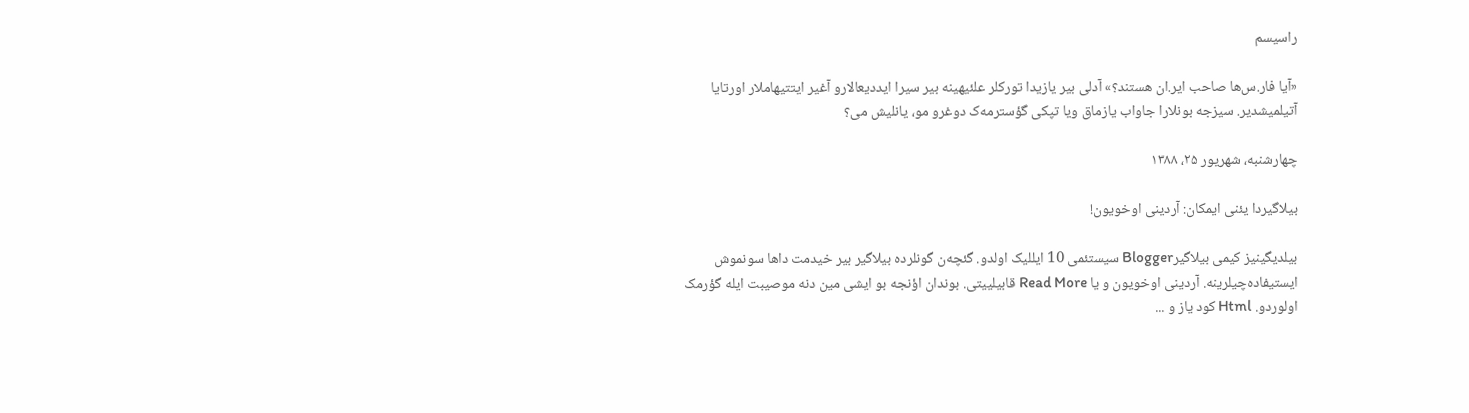راسیسم

«آیا فار.س‌ها صاحب ایر.ان هستند؟» آدلی بیر یازیدا تورکلر علئیهینه بیر سیرا ایددیعالارو آغیر ایتتیهاملار اورتایا آتیلمیشدیر. سیزجه بونلارا جاواب یازماق ویا تپکی گؤسترمه‌ک دوغرو مو، یانلیش می؟

چهارشنبه، شهریور ۲۵، ۱۳۸۸

بیلاگیردا یئنی ایمکان: آردینی اوخویون!

بیلدیگینیز کیمی بیلاگیرBlogger سیستئمی 10 ایللیک اولدو. گئچه‌ن گونلرده بیلاگیر بیر خیدمت داها سونموش ایستیفاده‌چیلرینه. آردینی اوخویون و یا Read More قابیلییتی. بوندان اؤنجه بو ایشی مین دنه موصیبت ایله گؤرمک اولوردو. Html کود یاز و ...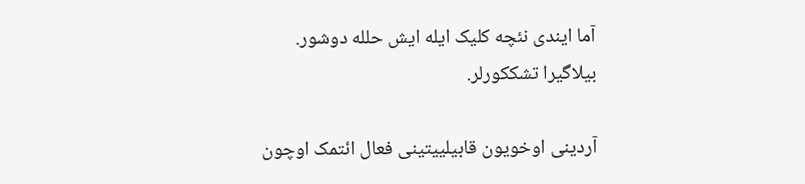آما ایندی نئچه کلیک ایله ایش حلله دوشور. بیلاگیرا تشککورلر.

آردینی اوخویون قابیلییتینی فعال ائتمک اوچون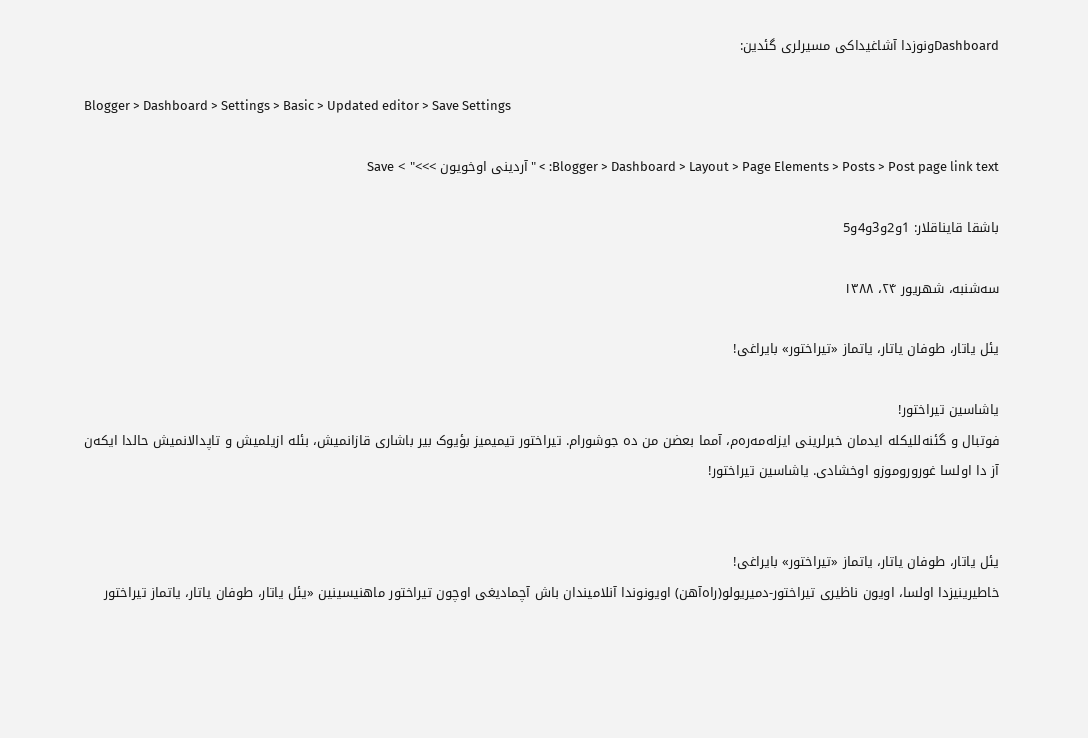Dashboardونوزدا آشاغیداکی مسیرلری گئدین:

Blogger > Dashboard > Settings > Basic > Updated editor > Save Settings

Blogger > Dashboard > Layout > Page Elements > Posts > Post page link text: > "آردینی اوخویون >>>" > Save

باشقا قایناقلار: 1و2و3و4و5

سه‌شنبه، شهریور ۲۴، ۱۳۸۸

یئل یاتار، طوفان یاتار، یاتماز «تیراختور» بایراغی!

یاشاسین تیراختور!
فوتبال و گئنه‌للیکله ایدمان خبرلرینی ایزله‌مه‌ره‌م، آمما بعضن من ده جوشورام. تیراختور تیمیمیز بؤیوک بیر باشاری قازانمیش، بئله ازیلمیش و تاپدالانمیش حالدا ایکه‌ن آز دا اولسا غوروروموزو اوخشادی. یاشاسین تیراختور!


یئل یاتار، طوفان یاتار، یاتماز «تیراختور» بایراغی!
خاطیرینیزدا اولسا، اویون ناظیری تیراختور-دمیریولو(راه‌آهن) اویونوندا آنلامیندان باش آچمادیغی اوچون تیراختور ماهنیسینین «یئل یاتار، طوفان یاتار، یاتماز تیراختور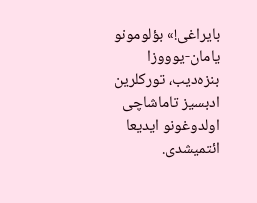بایراغی!» بؤلومونو یامان-یوووزا بنزه‌دیب، تورکلرین ادبسیز تاماشاچی اولدوغونو ایدیعا ائتمیشدی.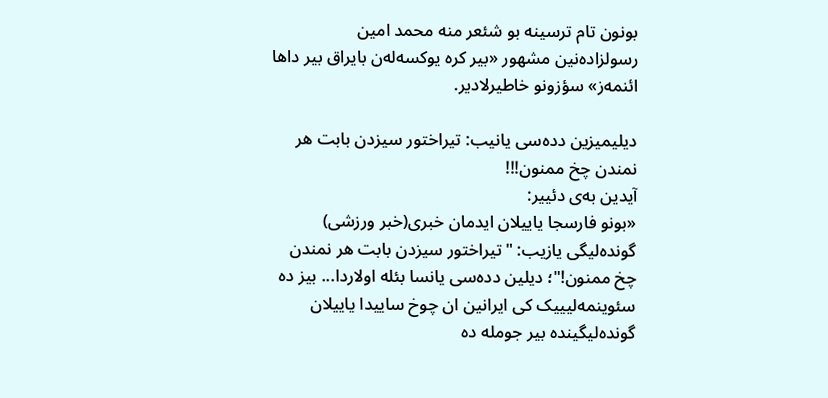بونون تام ترسینه بو شئعر منه محمد امین رسولزاده‌نین مشهور «بیر کره یوکسه‌له‌ن بایراق بیر داها ائنمه‌ز» سؤزونو خاطیرلادیر.

دیلیمیزین دده‌سی یانیب: تیراختور سیزدن بابت هر نمندن چخ ممنون!!!
آیدین به‌ی دئییر:
«بونو فارسجا یاییلان ایدمان خبری(خبر ورزشی) گونده‌لیگی یازیب: "تیراختور سیزدن بابت هر نمندن چخ ممنون!"؛ دیلین دده‌سی یانسا بئله اولاردا... بیز ده سئوینمه‌لیییک کی ایرانین ان چوخ ساییدا یاییلان گونده‌لیگینده بیر جومله ده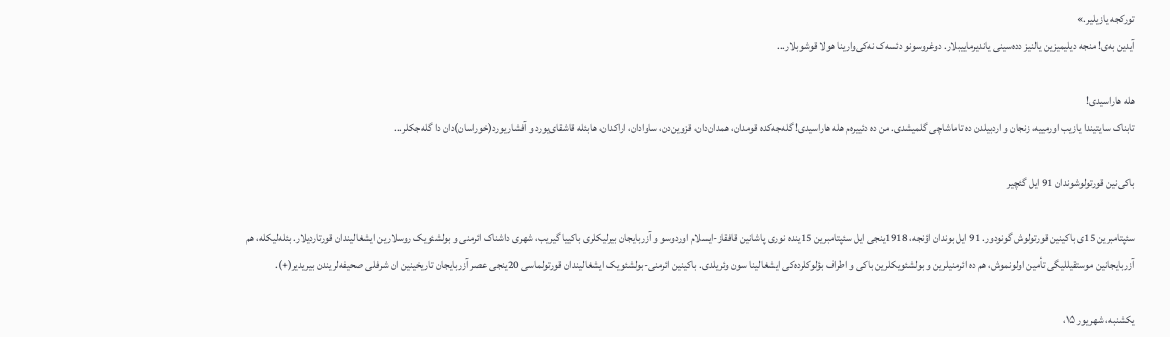تورکجه یازیلیر.»
آیدین به‌ی! منجه دیلیمیزین یالنیز دده‌سینی یاندیرماییبلار. دوغروسونو دئسه‌ک نه‌کی‌وارینا هولا قوشوبلار...

هله هاراسیدی!
تابناک سایتیندا یازیب اورمییه، زنجان و اردبیلدن ده تاماشاچی گلمیشدی. من ده دئییره‌م هله هاراسیدی! گله‌جه‌کده قومدان، همدان‌دان، قزوین‌دن، ساوا‌دان، اراکدان، هابئله قاشقای‌یورد و آفشاریورد(خوراسان)دان دا گله‌جکلر...

باکی‌نین قورتولوشوندان 91 ایل گئچیر

سئپتامبرین 15ی باکینین قورتولوش گونودور. 91 ایل بوندان اؤنجه، 1918ینجی ایل سئپتامبرین 15ینده نوری پاشانین قافقاز-ایسلام اوردوسو و آزربایجان بیرلیکلری باکییا گیریب، شهری داشناک ائرمنی و بولشئویک روسلارین ایشغالیندان قورتاردیلار. بئله‌لیکله، هم آزربایجانین موستقیللیگی تأمین اولونموش، هم ده ائرمنیلرین و بولشئویکلرین باکی و اطراف بؤلوکلرده‌کی ایشغالینا سون وئریلدی. باکینین ائرمنی-بولشئویک ایشغالیندان قورتولماسی 20ینجی عصر آزربایجان تاریخینین ان شرفلی صحیفه‌لریندن بیریدیر(+).

یکشنبه، شهریور ۱۵،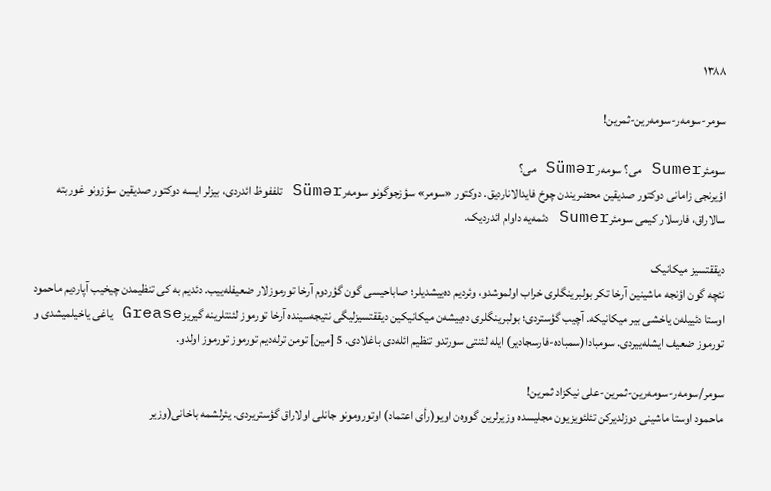۱۳۸۸

سومر-سومه‌ر-سومه‌رین-ثمرین!

سومئرSumer می؟ سومه‌رSümər می؟
اؤیرنجی زامانی دوکتور صدیقین محضریندن چوخ فایدالاناردیق. دوکتور «سومر» سؤزجوگونو سومه‌رSümər تلففوظ ائدردی، بیزلر ایسه دوکتور صدیقین سؤزونو غوربته سالاراق، فارسلار کیمی سومئرSumer دئمه‌یه داوام ائدردیک.

دیققتسیز میکانیک
نئچه گون اؤنجه ماشینین آرخا تکر بولبرینگلری خراب اولموشدو، وئردیم ده‌ییشدیلر؛ صاباحیسی گون گؤردوم آرخا تورموزلار ضعیفله‌ییب. دئدیم به کی تنظیمدن چیخیب آپاردیم ماحمود اوستا دئییله‌ن یاخشی بیر میکانیکه. آچیب گؤستردی؛ بولبرینگلری ده‌ییشه‌ن میکانیکین دیققتسیزلیگی نتیجه‌سینده آرخا تورموز لئنتلرینه گیریزGrease یاغی یاخیلمیشدی و تورموز ضعیف ایشله‌ییردی. سومبادا(سمباده-فارسجادیر) ایله لئنتی سورتدو تنظیم ائله‌دی باغلادی. 5 [مین] تومن ترله‌دیم تورموز تورموز اولدو.

سومر/سومه‌ر-سومه‌رین-ثمرین-علی نیکزاد ثمرین!
ماحمود اوستا ماشینی دوزلدیرکن تئلئویزیون مجلیسده وزیرلرین گووه‌ن اویو(رأی اعتماد) اوتورومونو جانلی اولاراق گؤستریردی. یئرلشمه باخانی(وزیر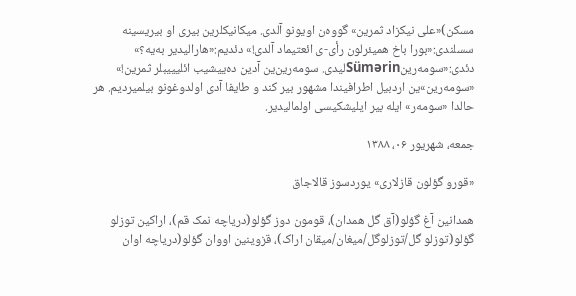مسکن)«علی نیکزاد ثمرین» گووه‌ن اویونو آلدی. میکانیکلرین بیری او بیریسینه سسلندی:«بورا باخ همیئرلون رأی-ی ائعتیماد آلدی!» دئدیم:«هارالیدیر به‌یه؟» دئدی:«سومه‌رینSümərinلیدی. سومه‌رین‌ین آدین ده‌ییشیب ائلیییبلر ثمرین!» «سومه‌رین»ین اردبیل اطرافیندا مشهور بیر کند و طایفا آدی اولدوغونو بیلمیردیم. هر حالدا «سومه‌ر» ایله بیر ایلیشکیسی اولمالیدیر.

جمعه، شهریور ۰۶، ۱۳۸۸

«قورو گؤلون قازلاری» یوردسوز قالاجاق

همدانین آغ گؤلو(آق گل همدان)، قومون دوز گؤلو(دریاچه نمک قم)، اراکین توزلو گؤلو(توزلو گل/توزلوگل/میغان/میقان اراک)، قزوینین اووان گؤلو(دریاچه اوان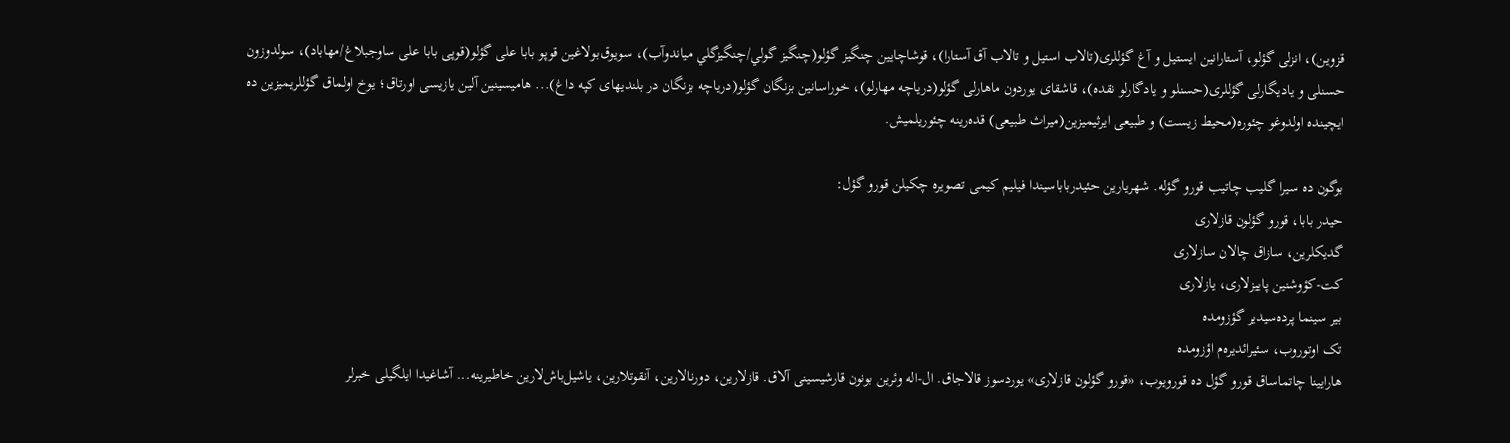قزوین)، انزلی گؤلو، آستارانین ایستیل و آغ گؤللری(تالاب استیل و تالاب آق آستارا)، قوشاچایین چنگیز گؤلو(چنگيز گولي/چنگيزگلي میاندوآب)، سویوق‌بولاغین قوپو بابا علی گؤلو(قوپی بابا علی ساوجبلاغ/مهاباد)، سولدوزون حسنلی و یادیگارلی گؤللری(حسنلو و یادگارلو نقده)، قاشقای یوردون ماهارلی گؤلو(دریاچه مهارلو)، خوراسانین بزنگان گؤلو(درياچه بزنگان در بلنديهاى کپه داغ)... هامیسینین آلین یازیسی اورتاق؛ یوخ اولماق گؤللریمیزین ده ایچینده اولدوغو چئوره(محیط زیست) و طبیعی ایرثیمیزین(میراث طبیعی) قده‌رینه چئوریلمیش.

بوگون ده سیرا گلیب چاتیب قورو گؤله. شهریارین حئیدرباباسیندا فیلیم کیمی تصویره چکیلن قورو گؤل:
حیدر بابا، قورو گؤلون قازلاری
گدیکلرین، سازاق چالان سازلاری
کت-کؤوشنین پاییزلاری، یازلاری
بیر سینما پرده‌سیدیر گؤزومده
تک اوتوروب، سئیرائدیره‌م اؤزومده
هارایینا چاتماساق قورو گؤل ده قورویوب، «قورو گؤلون قازلاری» یوردسوز قالاجاق. ال-اله وئرین بونون قارشیسینی آلاق. قازلارین، دورنالارین، آنقوتلارین، یاشیل‌باش‌لارین خاطیرینه... آشاغیدا ایلگیلی خبرلر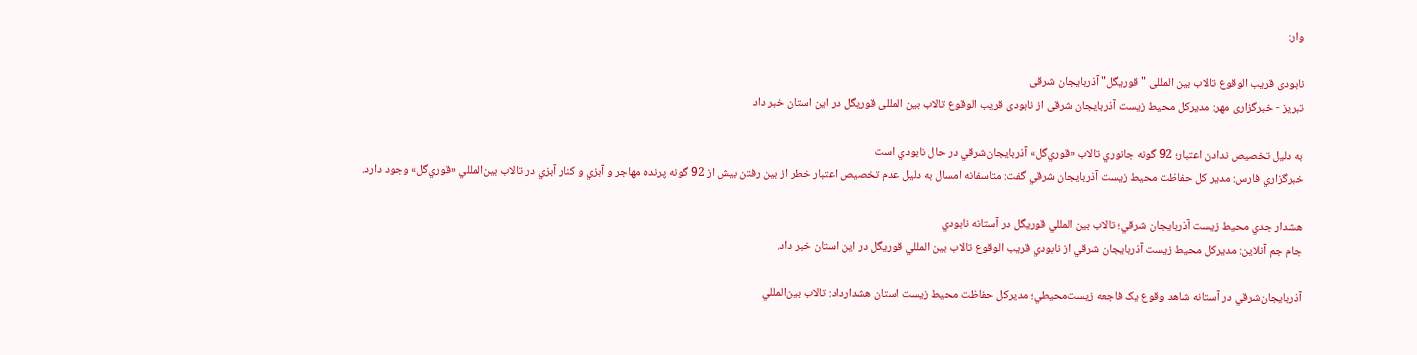وار:

نابودی قریب الوقوع تالاب بین المللی "قوریگل" آذربایجان شرقی
تبریز - خبرگزاری مهر: مدیرکل محیط زیست آذربایجان شرقی از نابودی قریب الوقوع تالاب بین المللی قوریگل در این استان خبر داد

به دليل تخصيص ندادن اعتبار؛ 92 گونه جانوري تالاب «قوري‌گل» آذربايجان‌شرقي در حال نابودي است
خبرگزاري فارس: مدير كل حفاظت محيط زيست آذربايجان شرقي گفت: متاسفانه امسال به دليل عدم تخصيص اعتبار خطر از بين رفتن بيش از 92 گونه پرنده مهاجر و آبزي و كنار آبزي در تالاب بين‌المللي «قوري‌گل» وجود دارد.

هشدار جدي محيط زيست آذربايجان شرقي؛ تالاب بين المللي قوريگل در آستانه نابودي
جام جم آنلاين: مديرکل محيط زيست آذربايجان شرقي از نابودي قريب الوقوع تالاب بين المللي قوريگل در اين استان خبر داد.

آذربايجان‌شرقي در آستانه شاهد وقوع يک فاجعه زيست‌محيطي؛ مديركل حفاظت محيط زيست استان هشدارداد: تالاب بين‌المللي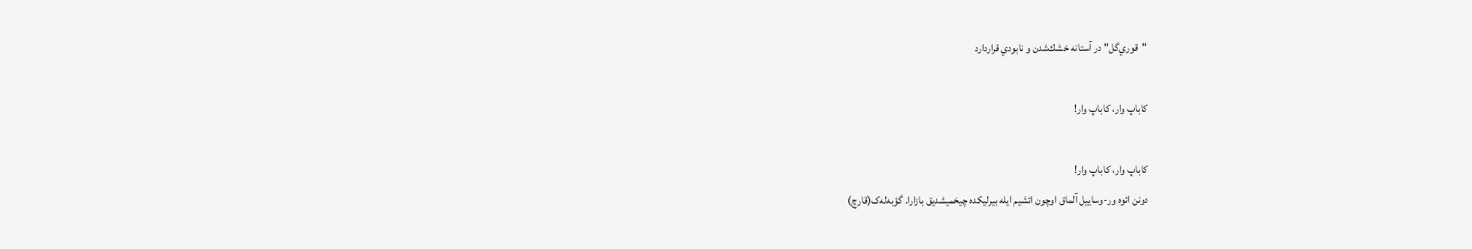"قوري‌گل" در آستانه خشك‌شدن و نابودي قراردارد

کاباپ وار، کاباپ وار!

کاباپ وار، کاباپ وار!
دونن ائوه ور-وساییل آلماق اوچون ائشیم ایله بیرلیکده چیخمیشدیق بازارا. گؤبه‌له‌ک(قارچ)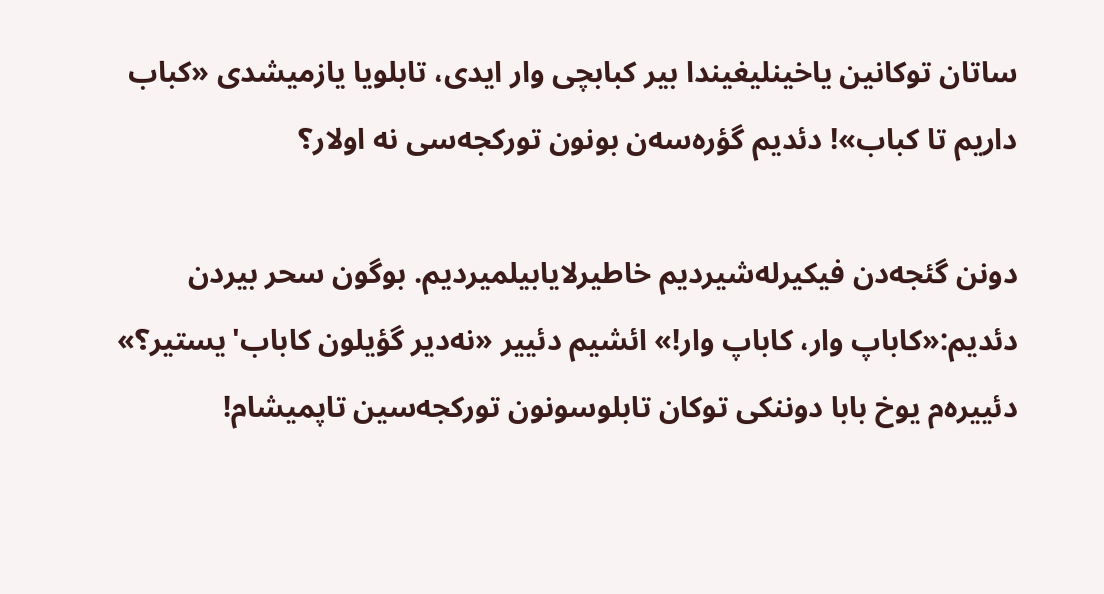ساتان توکانین یاخینلیغیندا بیر کبابچی وار ایدی، تابلویا یازمیشدی «کباب داریم تا کباب»! دئدیم گؤره‌سه‌ن بونون تورکجه‌سی نه اولار؟

دونن گئجه‌د‌ن فیکیرله‌شیردیم خاطیرلایابیلمیردیم. بوگون سحر بیردن دئدیم:«کاباپ وار، کاباپ وار!» ائشیم دئییر «نه‌دیر گؤیلون کاباب'یستیر؟» دئییره‌م یوخ بابا دوننکی توکان تابلوسونون تورکجه‌سین تاپمیشام!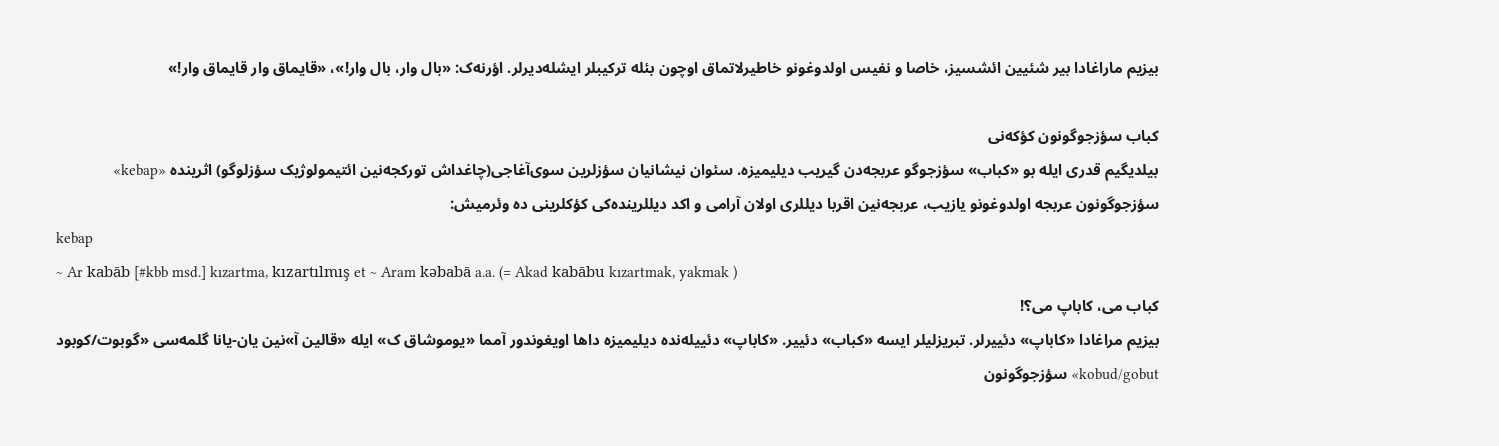بیزیم ماراغادا بیر شئیین ائشسیز، خاصا و نفیس اولدوغونو خاطیرلاتماق اوچون بئله ترکیبلر ایشله‌دیرلر. اؤرنه‌ک: «بال وار، بال وار!»، «قایماق وار قایماق وار!»

کباب سؤزجوگونون کؤکه‌نی
بیلدیگیم قدری ایله بو «کباب» سؤزجوگو عربجه‌دن گیریب دیلیمیزه. سئوان نیشانیان سؤزلرین سوی‌آغاجی(چاغداش تورکجه‌نین ائتیمولوژیک سؤزلوگو) اثرینده «kebap» سؤزجوگونون عربجه اولدوغونو یازیب، عربجه‌نین اقربا دیللری اولان آرامی و اکد دیللرینده‌کی کؤکلرینی ده وئرمیش:
kebap
~ Ar kabāb [#kbb msd.] kızartma, kızartılmış et ~ Aram kəbabā a.a. (= Akad kabābu kızartmak, yakmak )
کباب می، کاباپ می؟!
بیزیم مراغادا «کاباپ» دئییرلر. تبریزلیلر ایسه «کباب» دئییر. «کاباپ» دئییله‌نده دیلیمیزه داها اویغوندور آمما «یوموشاق ک» ایله «قالین آ»نین یان-یانا گلمه‌سی «گوبوت/کوبود kobud/gobut» سؤزجوگونون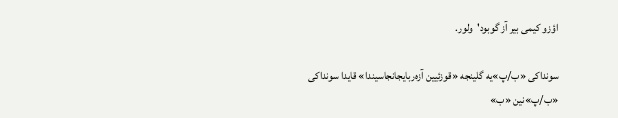اؤزو کیمی بیر آز گوبود'ولور.

سونداکی «ب/پ»یه گلینجه «قوزئیین آزه‌ربایجانجاسیندا» قایدا سونداکی «ب/پ»نین «ب»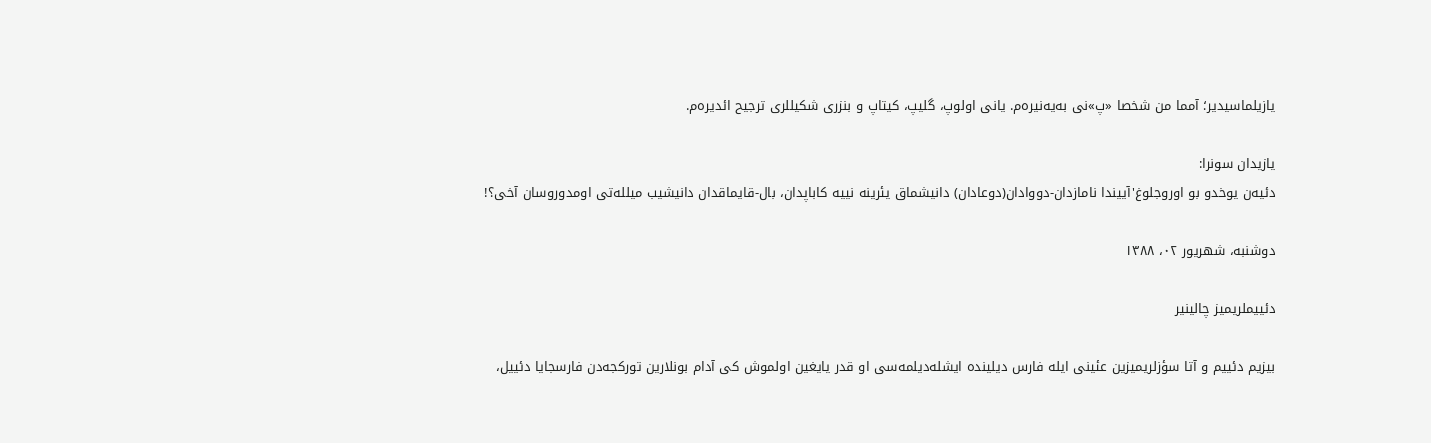یازیلماسیدیر؛ آمما من شخصا «پ»نی به‌یه‌نیره‌م. یانی اولوپ، گلیپ، کیتاپ و بنزری شکیللری ترجیح ائدیره‌م.

یازیدان سونرا:
دئیه‌ن یوخدو بو اوروجلوغ'آییندا نامازدان-دووادان(دوعادان) دانیشماق یئرینه نییه کاباپدان، بال-قایماقدان دانیشیب میلله‌تی اومدوروسان آخی؟!

دوشنبه، شهریور ۰۲، ۱۳۸۸

دئییملریمیز چالینیر

بیزیم دئییم و آتا سؤزلریمیزین عئینی ایله فارس دیلینده ایشله‌دیلمه‌سی او قدر یایغین اولموش کی آدام بونلارین تورکجه‌دن فارسجایا دئییل،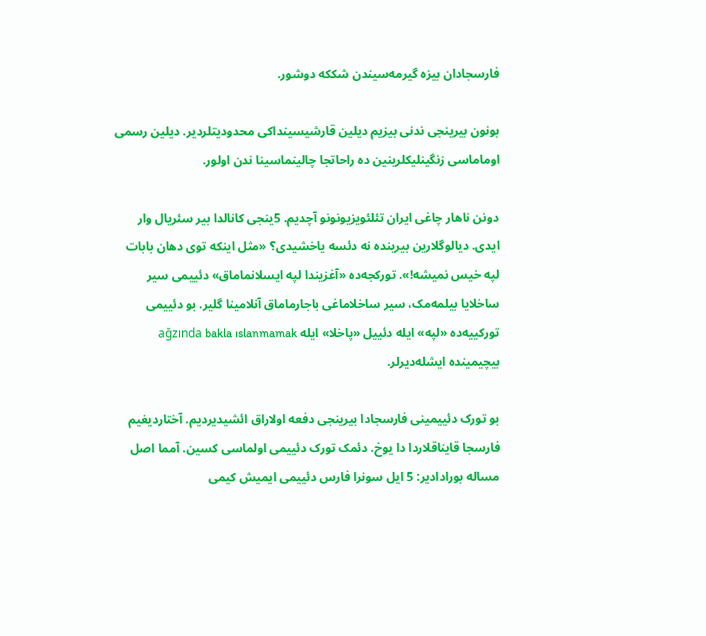فارسجادان بیزه گیرمه‌سیندن شککه دوشور.

بونون بیرینجی ندنی بیزیم دیلین قارشیسینداکی محدودیتلردیر. دیلین رسمی اوماماسی زنگینلیکلرینین ده راحاتجا چالینماسینا ندن اولور.

دونن ناهار چاغی ایران تئلئویزیونونو آچدیم. 5ینجی کانالدا بیر سئریال وار ایدی. دیالوگلارین بیرینده نه دئسه یاخشیدی؟ «مثل اینکه توی دهان بابات لپه خیس نمیشه!». تورکجه‌ده «آغزیندا لپه ایسلانماماق» دئییمی سیر ساخلایا بیلمه‌مک، سیر ساخلاماغی باجارماماق آنلامینا گلیر. بو دئییمی تورکییه‌ده «لپه» ایله دئییل «پاخلا» ایله ağzında bakla ıslanmamak بیچیمینده ایشله‌دیرلر.

بو تورک دئییمینی فارسجادا بیرینجی دفعه اولاراق ائشیدیردیم. آختاردیغیم فارسجا قایناقلاردا دا یوخ. دئمک تورک دئییمی اولماسی کسین. آمما اصل مساله بورادادیر: 5 ایل سونرا فارس دئییمی ایمیش کیمی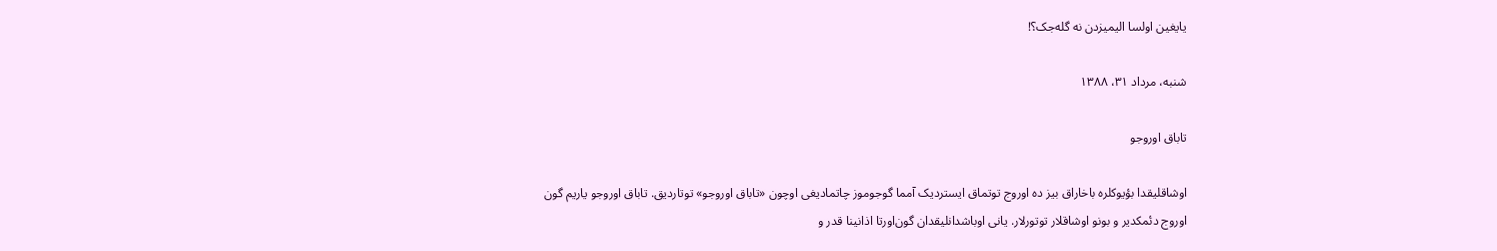یایغین اولسا الیمیزدن نه گله‌جک؟!

شنبه، مرداد ۳۱، ۱۳۸۸

تاباق اوروجو

اوشاقلیقدا بؤیوکلره باخاراق بیز ده اوروج توتماق ایستردیک آمما گوجوموز چاتمادیغی اوچون «تاباق اوروجو» توتاردیق. تاباق اوروجو یاریم گون اوروج دئمکدیر و بونو اوشاقلار توتورلار. یانی اوباشدانلیقدان گون‌اورتا اذانینا قدر و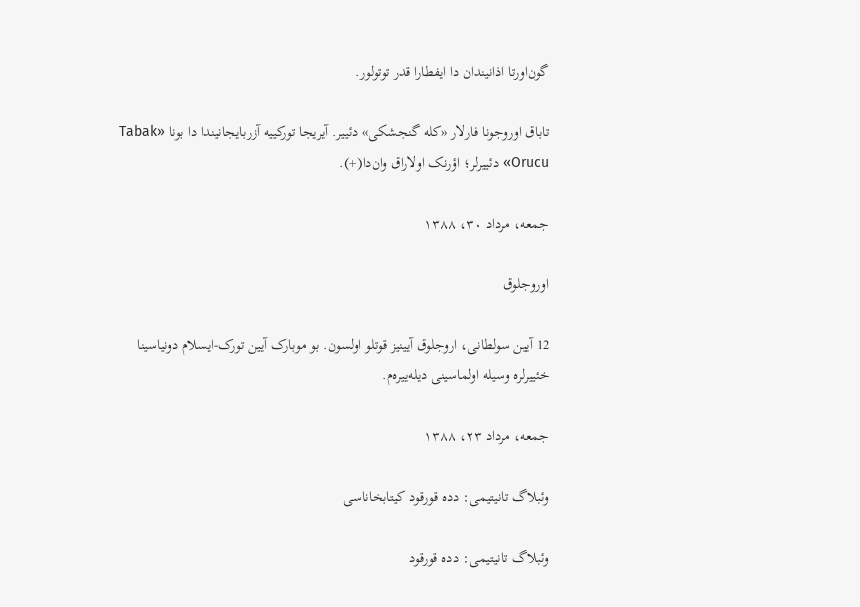گون‌اورتا اذانیندان دا ایفطارا قدر توتولور.

تاباق اوروجونا فارلار «کله گنجشکی» دئییر. آیریجا تورکییه آزربایجانیندا دا بونا «Tabak Orucu» دئییرلر؛ اؤرنک اولاراق وان‌دا(+).

جمعه، مرداد ۳۰، ۱۳۸۸

اوروجلوق

12 آیین سولطانی، اروجلوق آیینیز قوتلو اولسون. بو موبارک آیین تورک-ایسلام دونیاسینا خئییرلره وسیله اولماسینی دیله‌ییره‌م.

جمعه، مرداد ۲۳، ۱۳۸۸

وئبلاگ تانیتیمی: دده قورقود کیتابخاناسی

وئبلاگ تانیتیمی: دده قورقود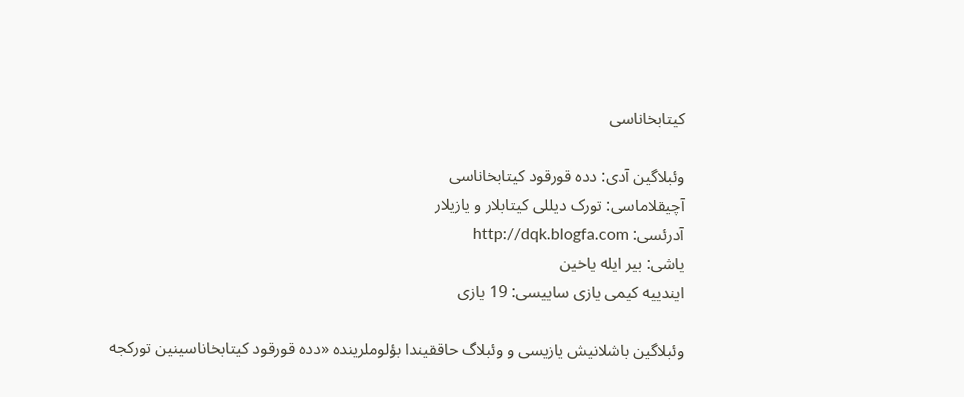کیتابخاناسی

وئبلاگین آدی: دده قورقود کیتابخاناسی
آچیقلاماسی: تورک دیللی کیتابلار و یازیلار
آدرئسی: http://dqk.blogfa.com
یاشی: بیر ایله یاخین
ایندییه کیمی یازی ساییسی: 19 یازی

وئبلاگین باشلانیش یازیسی و وئبلاگ حاققیندا بؤلوملرینده «دده قورقود کیتابخاناسینین تورکجه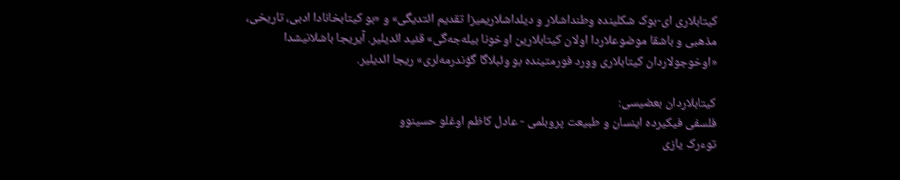کیتابلاری ای-بوک شکلینده وطنداشلار و دیلداشلاریمیزا تقدیم ائتدیگی» و «بو کیتابخانادا ادبی، تاریخی، مذهبی و باشقا موضوعلاردا اولان کیتابلارین اوخونا بیله‌جه‌گی» قئید ائدیلیر. آیریجا باشلانیشدا «اوخوجولاردان کیتابلاری وورد فورمتینده بو وئبلاگا گؤندرمه‌لری» ریجا ائدیلیر.

کیتابلاردان بعضیسی:
فلسفی فیکیرده اینسان و طبیعت پروبلمی - عادل کاظم اوغلو حسینوو
توءرک یازی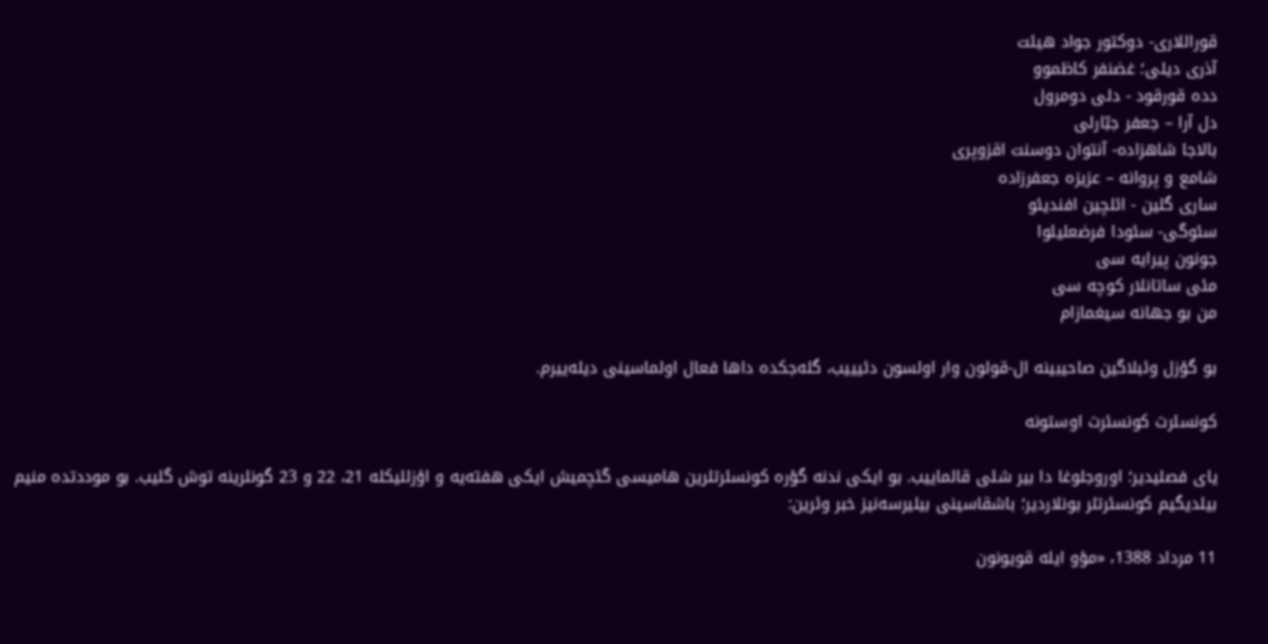قوراللاری- دوکتور جواد هیئت
آذری دیلی؛ غضنفر کاظموو
دده قورقود - دلی دومرول
دل آرا – جعفر جبّارلی
بالاجا شاهزاده- آنتوان دوسنت اقزوپری
شامع و پروانه – عزیزه جعفرزاده
ساری گلین - ائلچین افندیئو
سئوگی- سئودا فرضعلیئوا
جونون پیرایه سی
مئی ساتانلار کوچه سی
من بو جهانه سیغمازام

بو گؤزل وئبلاگین صاحیبینه ال-قولون وار اولسون دئیییب، گله‌جکده داها فعال اولماسینی دیله‌ییرم.

کونسئرت کونسئرت اوستونه

یای فصلیدیر؛ اوروجلوغا دا بیر شئی قالماییب. بو ایکی ندنه گؤره کونسئرتلرین هامیسی گئچمیش ایکی هفته‌یه و اؤزللیکله 21، 22 و 23 گونلرینه توش گلیب. بو موددتده منیم بیلدیگیم کونسئرتلر بونلاردیر؛ باشقاسینی بیلیرسه‌نیز خبر وئرین:

11 مرداد 1388، «مؤو ایله قویونون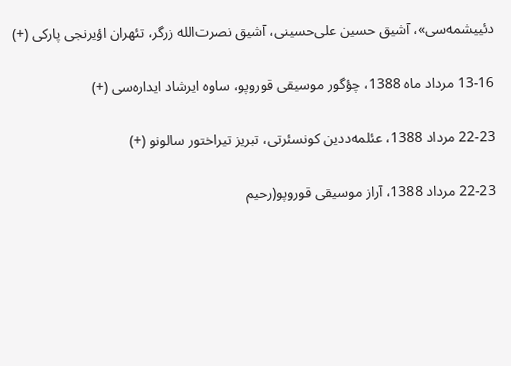دئییشمه‌سی»، آشیق حسین علی‌حسینی، آشیق نصرت‌الله زرگر، تئهران اؤیرنجی پارکی (+)

13-16 مرداد ماه 1388، چؤگور موسیقی قوروپو، ساوه ایرشاد ایداره‌سی (+)

22-23 مرداد 1388، عئلمه‌ددین کونسئرتی، تبریز تیراختور سالونو (+)

22-23 مرداد 1388، آراز موسیقی قوروپو(رحیم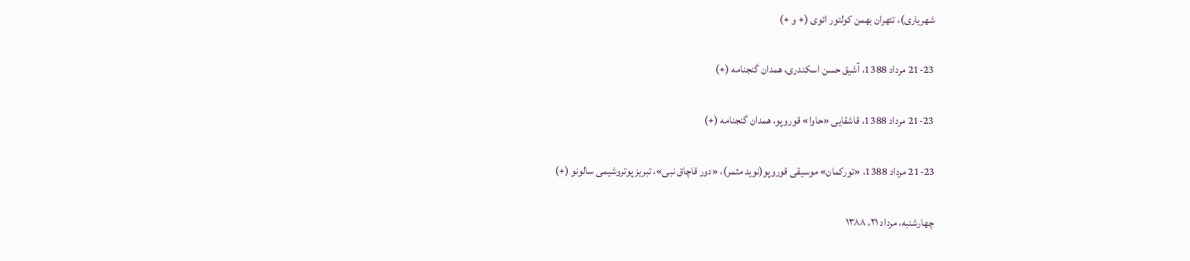شهریاری)، تئهران بهمن کولتور ائوی (+ و +)

21-23 مرداد 1388، آشیق حسن اسکندری، همدان گنجنامه (+)

21-23 مرداد 1388، قاشقایی «حاوا» قوروپو، همدان گنجنامه (+)

21-23 مرداد 1388، «تورکمان» موسیقی قوروپو(نوید مثمر)، «دور قاچاق نبی»، تبریز پوتروشیمی سالونو (+)

چهارشنبه، مرداد ۲۱، ۱۳۸۸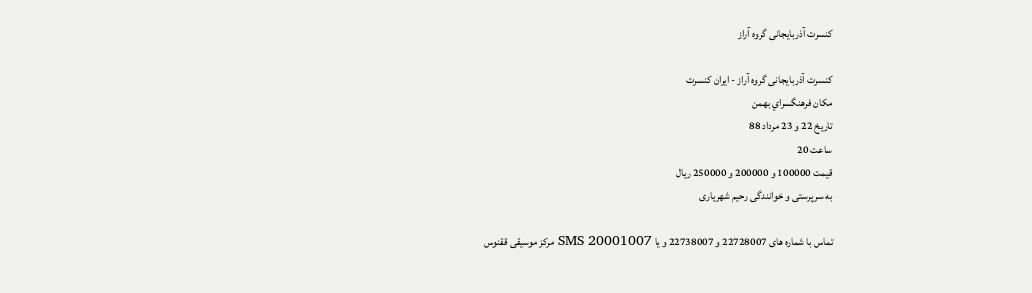کنسرت آذربایجانی گروه آراز

کنسرت آذربایجانی گروه آراز - ایران کنسرت
مکان فرهنگسراي بهمن
تاریخ 22 و 23 مرداد 88
ساعت 20
قیمت 100000 و 200000 و 250000 ریال
به سرپرستی و خوانندگی رحیم شهریاری

تماس با شماره های 22728007 و 22738007 و یا SMS 20001007 مرکز موسیقی ققنوس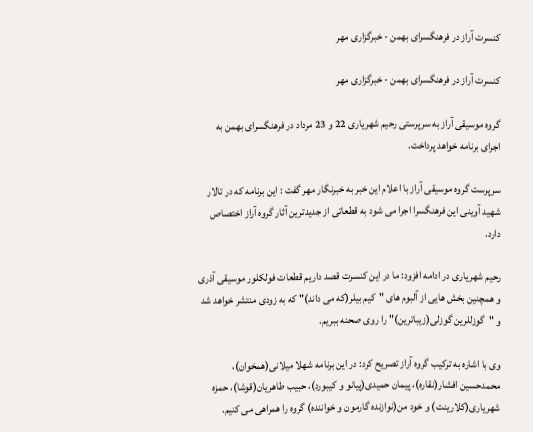کنسرت آراز در فرهنگسرای بهمن - خبرگزاری مهر

کنسرت آراز در فرهنگسرای بهمن - خبرگزاری مهر

گروه موسیقی آراز به سرپرستی رحیم شهریاری 22 و 23 مرداد در فرهنگسرای بهمن به اجرای برنامه خواهد پرداخت.

سرپرست گروه موسیقی آراز با اعلام این خبر به خبرنگار مهر گفت : این برنامه که در تالار شهید آوینی این فرهنگسرا اجرا می شود به قطعاتی از جدیدترین آثار گروه آراز اختصاص دارد.

رحیم شهریاری در ادامه افزود: ما در این کنسرت قصد داریم قطعات فولکلور موسیقی آذری و همچنین بخش هایی از آلبوم های "کیم بیلر(که می داند)" که به زودی منتشر خواهد شد و "گوزللرین گوزلی(زیباترین)" را روی صحنه ببریم.

وی با اشاره به ترکیب گروه آراز تصریح کرد: در این برنامه شهلا میلانی(همخوان)، محمدحسین افشار(نقاره)، پیمان حمیدی(پیانو و کیبورد)، حبیب طاهریان(قوشا)، حمزه شهریاری(کلارینت) و خود من(نوازنده گارمون و خواننده) گروه را همراهی می کنیم.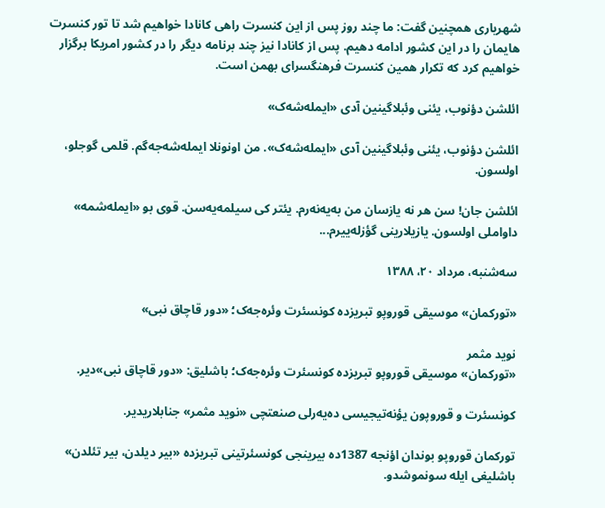شهریاری همچنین گفت: ما چند روز پس از این کنسرت راهی کانادا خواهیم شد تا تور کنسرت هایمان را در این کشور ادامه دهیم. پس از کانادا نیز چند برنامه دیگر را در کشور امریکا برگزار خواهیم کرد که تکرار همین کنسرت فرهنگسرای بهمن است.

ائلشن دؤنوب، یئنی وئبلاگینین آدی «ایمله‌شه‌ک»

ائلشن دؤنوب، یئنی وئبلاگینین آدی «ایمله‌شه‌ک». من اونونلا ایمله‌شه‌جه‌گم. قلمی گوجلو، اولسون.

ائلشن جان! سن هر نه یازسان من به‌یه‌نه‌رم. یئتر کی سیلمه‌یه‌سن. قوی بو «ایمله‌شمه» داواملی اولسون. یازیلارینی گؤزله‌ییرم...

سه‌شنبه، مرداد ۲۰، ۱۳۸۸

«تورکمان» موسیقی قوروپو تبریزده کونسئرت وئره‌جه‌ک؛ «دور قاچاق نبی»

نوید مثمر
«تورکمان» موسیقی قوروپو تبریزده کونسئرت وئره‌جه‌ک؛ باشلیق: «دور قاچاق نبی»دیر.

کونسئرت و قوروپون یؤنه‌تیجیسی ده‌یه‌رلی صنعتچی «نوید مثمر» جنابلاریدیر.

تورکمان قوروپو بوندان اؤنجه 1387ده بیرینجی کونسئرتینی تبریزده «بیر دیلدن، بیر تئلدن» باشلیغی ایله سونموشدو.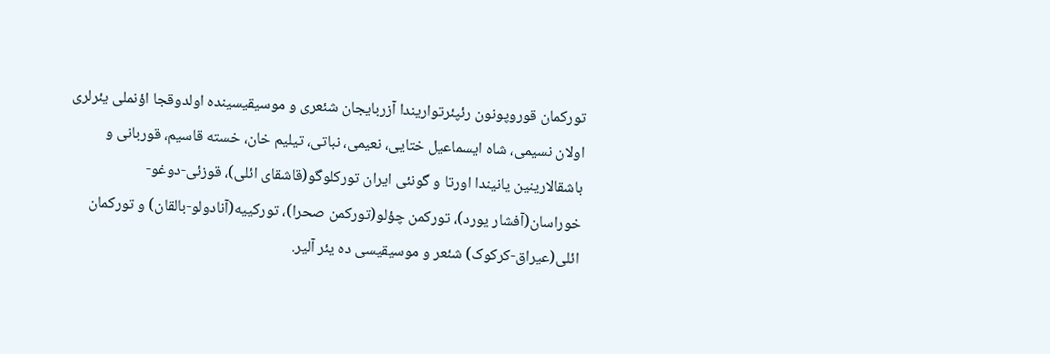تورکمان قوروپونون رئپئرتواریندا آزربایجان شئعری و موسیقیسینده اولدوقجا اؤنملی یئرلری اولان نسیمی، شاه ایسماعیل ختایی، نعیمی، نباتی، تیلیم خان، خسته قاسیم، قوربانی و باشقالارینین یانیندا اورتا و گونئی ایران تورکلوگو(قاشقای ائلی)، قوزئی-دوغو-خوراسان(آفشار یورد)، تورکمن چؤلو(تورکمن صحرا)، تورکییه(آنادولو-بالقان) و تورکمان ائلی(عیراق-کرکوک) شئعر و موسیقیسی ده یئر آلیر.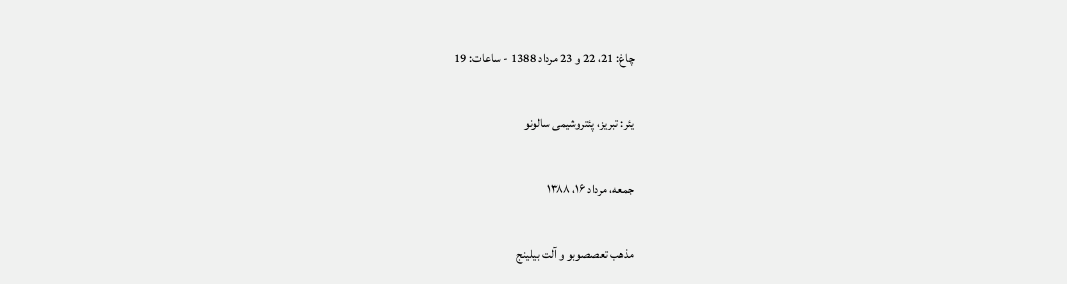چاغ: 21، 22 و 23 مرداد 1388 - ساعات: 19

یئر: تبریز، پئتروشیمی سالونو

جمعه، مرداد ۱۶، ۱۳۸۸

مذهب تعصصوبو و آلت بیلینج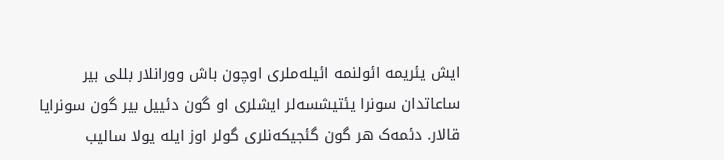ایش یئریمه ائولنمه ائیله‌ملری اوچون باش وورانلار بللی بیر ساعاتدان سونرا یئتیشسه‌لر ایشلری او گون دئییل بیر گون سونرایا قالار. دئمه‌ک هر گون گئجیکه‌نلری گولر اوز ایله یولا سالیب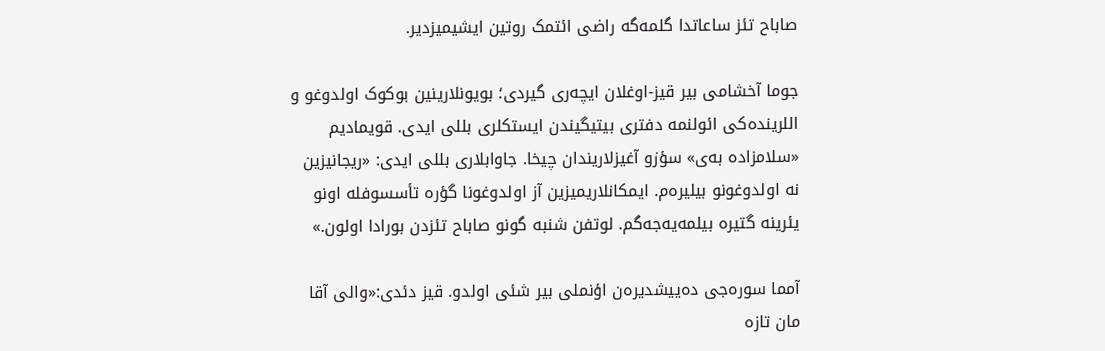صاباح تئز ساعاتدا گلمه‌گه راضی ائتمک روتین ایشیمیزدیر.

جوما آخشامی بیر قیز-اوغلان ایچه‌ری گیردی؛ بویونلارینین بوکوک اولدوغو و اللرینده‌کی ائولنمه دفتری بیتیگیندن ایستکلری بللی ایدی. قویمادیم «سلامزاده به‌ی» سؤزو آغیزلاریندان چیخا. جاوابلاری بللی ایدی: «ریجانیزین نه اولدوغونو بیلیره‌م. ایمکانلاریمیزین آز اولدوغونا گؤره تأسسوفله اونو یئرینه گتیره بیلمه‌یه‌جه‌گم. لوتفن شنبه گونو صاباح تئزدن بورادا اولون.»

آمما سوره‌جی ده‌ییشدیره‌ن اؤنملی بیر شئی اولدو. قیز دئدی:«والی آقا مان تازه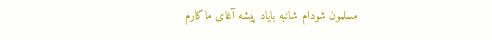مسلمون شودام شانبه بایاد پیشه آغای ماکارم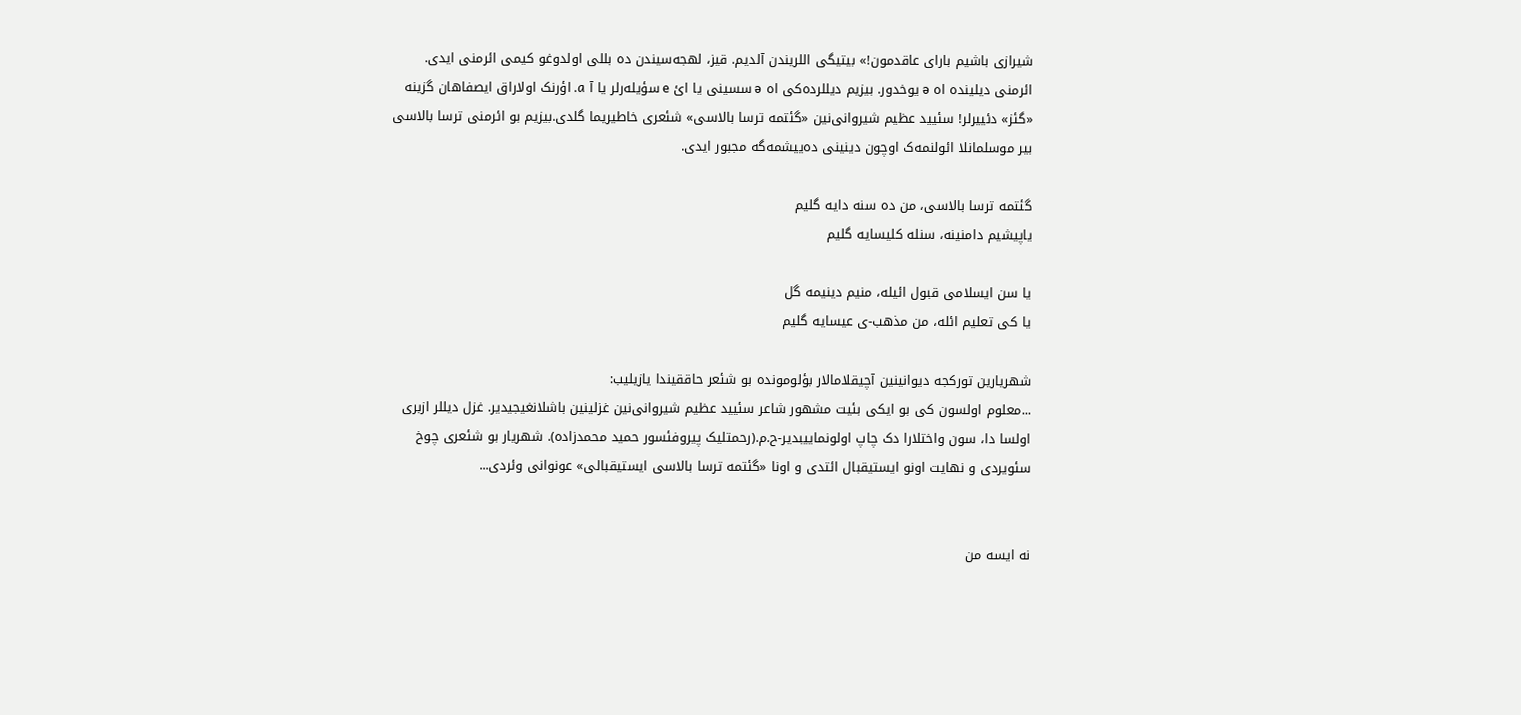شیرازی باشیم بارای عاقدمون!» بیتیگی اللریندن آلدیم. قیز، لهجه‌سیندن ده بللی اولدوغو کیمی ائرمنی ایدی. ائرمنی دیلینده اه ə یوخدور. بیزیم دیللرده‌کی اه ə سسینی یا ائ e سؤیله‌رلر یا آ a. اؤرنک اولاراق ایصفاهان گزینه «گئز» دئییرلر! سئیید عظیم شیروانی‌نین «گئتمه ترسا بالاسی» شئعری خاطیریما گلدی.بیزیم بو ائرمنی ترسا بالاسی بیر موسلمانلا ائولنمه‌ک اوچون دینینی ده‌ییشمه‌گه مجبور ایدی.

گئتمه ترسا بالاسی، من ده سنه دایه گلیم
یاپیشیم دامنینه، سنله کلیسایه گلیم

یا سن ایسلامی قبول ائیله، منیم دینیمه گل
یا کی تعلیم ائله، من مذهب-ی عیسایه گلیم

شهریارین تورکجه دیوانینین آچیقلامالار بؤلومونده بو شئعر حاققیندا یازیلیب:
...معلوم اولسون کی بو ایکی بئیت مشهور شاعر سئیید عظیم شیروانی‌نین غزلینین باشلانغیجیدیر. غزل دیللر ازبری اولسا دا، سون واختلارا دک چاپ اولونماییبدیر-ح.م.(رحمتلیک پیروفئسور حمید محمدزاده). شهریار بو شئعری چوخ سئویردی و نهایت اونو ایستیقبال ائتدی و اونا «گئتمه ترسا بالاسی ایستیقبالی» عونوانی وئردی...


نه ایسه من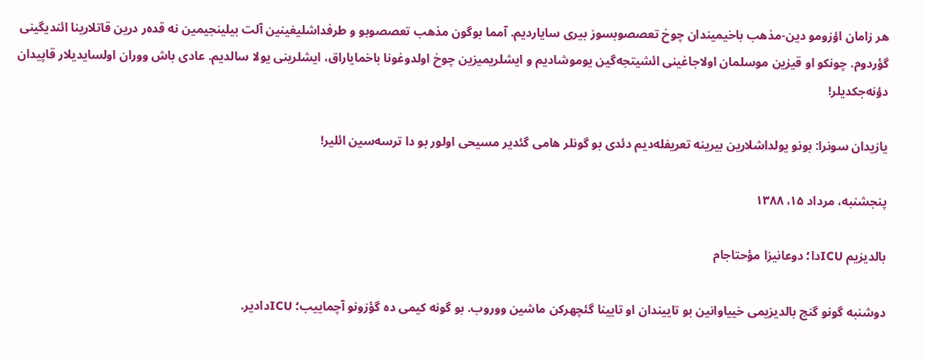هر زامان اؤزومو دین-مذهب باخیمیندان چوخ تعصصوبسوز بیری سایاردیم. آمما بوگون مذهب تعصصوبو و طرفداشلیغینین آلت بیلینجیمین نه قده‌ر درین قاتلارینا ائندیگینی گؤردوم. چونکو او قیزین موسلمان اولاجاغینی ائشیتجه‌گین یوموشادیم و ایشلریمیزین چوخ اولدوغونا باخمایاراق، ایشلرینی یولا سالدیم. عادی باش ووران اولسایدیلار قاپیدان دؤنه‌جکدیلر!

یازیدان سونرا: بونو یولداشلارین بیرینه تعریفله‌دیم دئدی بو گونلر هامی گئدیر مسیحی اولور بو دا ترسه‌سین ائلیر!

پنجشنبه، مرداد ۱۵، ۱۳۸۸

بالدیزیم ICUدا؛ دوعانیزا مؤحتاجام

دوشنبه گونو گنج بالدیزیمی خییاوانین بو تاییندان او تایینا گئچهرکن ماشین ووروب. بو گونه کیمی ده گؤزونو آچماییب؛ ICUدادیر.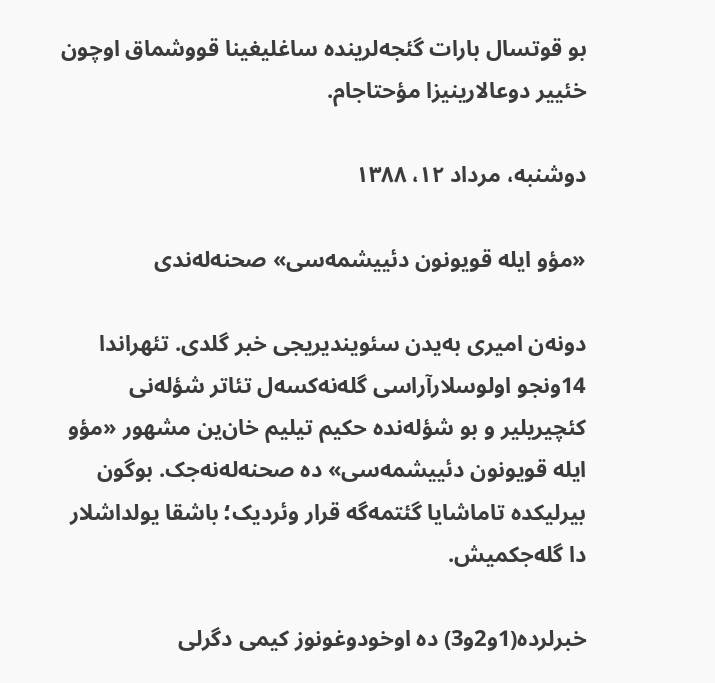بو قوتسال بارات گئجه‌لرینده ساغلیغینا قووشماق اوچون خئییر دوعالارینیزا مؤحتاجام.

دوشنبه، مرداد ۱۲، ۱۳۸۸

«مؤو ایله قویونون دئییشمه‌سی» صحنه‌له‌ندی

دونه‌ن امیری به‌یدن سئویندیریجی خبر گلدی. تئهراندا 14ونجو اولوسلارآراسی گله‌نه‌کسه‌ل تئاتر شؤله‌نی کئچیریلیر و بو شؤله‌نده حکیم ‌تیلیم خان‌ین مشهور «مؤو ایله قویونون دئییشمه‌سی» ده صحنه‌له‌نه‌جک. بوگون بیرلیکده تاماشایا گئتمه‌گه قرار وئردیک؛ باشقا یولداشلار دا گله‌جکمیش.

خبرلرده(1و2و3) ده اوخودوغونوز کیمی دگرلی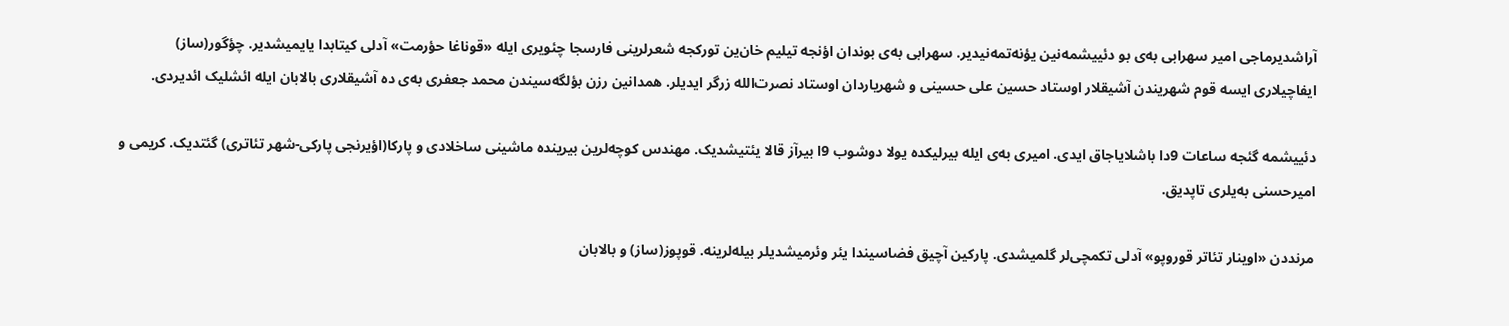آراشدیرماجی امیر سهرابی به‌ی بو دئییشمه‌نین یؤنه‌تمه‌نیدیر. سهرابی به‌ی بوندان اؤنجه تیلیم خان‌ین تورکجه شعرلرینی فارسجا چئویری ایله «قوناغا حؤرمت» آدلی کیتابدا یایمیشدیر. چؤگور(ساز) ایفاچیلاری ایسه قوم شهریندن آشیقلار اوستاد حسین علی حسینی و شهریاردان اوستاد نصرت‌الله زرگر ایدیلر. همدانین رزن بؤلگه‌سیندن محمد جعفری به‌ی ده آشیقلاری بالابان ایله ائشلیک ائدیردی.

دئییشمه گئجه ساعات 9دا باشلایاجاق ایدی. امیری به‌ی ایله بیرلیکده یولا دوشوب 9ا بیرآز قالا یئتیشدیک. مهندس کوچه‌لرین بیرینده ماشینی ساخلادی و پارکا(اؤیرنجی پارکی-شهر تئاتری) گئتدیک. کریمی و امیرحسنی به‌یلری تاپدیق.

مرنددن «اوینار تئاتر قوروپو» آدلی تکمچی‌لر گلمیشدی. پارکین آچیق فضاسیندا یئر وئرمیشدیلر بیله‌لرینه. قوپوز(ساز) و بالابان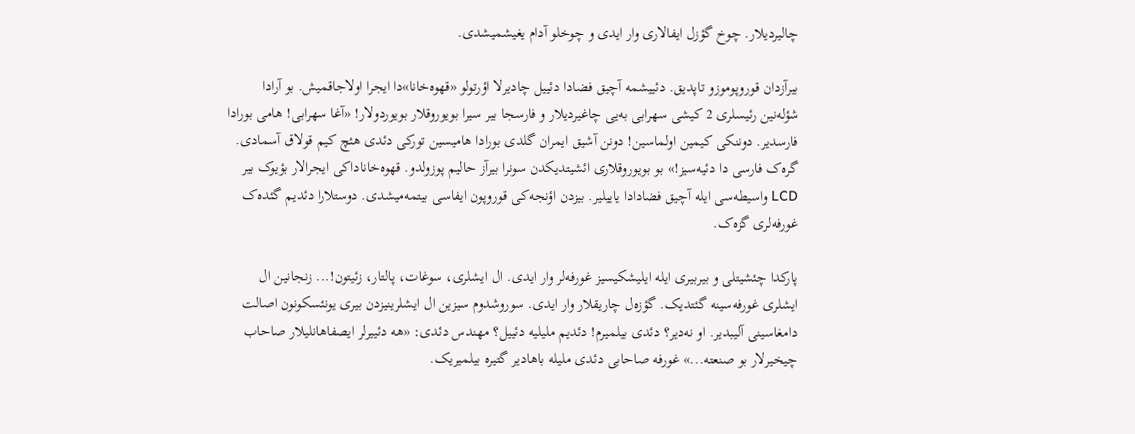چالیردیلار. چوخ گؤزل ایفالاری وار ایدی و چوخلو آدام یغیشمیشدی.

بیرآزدان قوروپوموزو تاپدیق. دئییشمه آچیق فضادا دئییل چادیرلا اؤرتولو «قهوه‌خانا»دا ایجرا اولاجاقمیش. بو آرادا شؤله‌نین رئیسلری 2 کیشی سهرابی به‌یی چاغیردیلار و فارسجا بیر سیرا بویوروقلار بویوردولار! «آغا سهرابی! هامی بورادا فارسدیر. دوننکی کیمین اولماسین! دونن آشیق ایمران گلدی بورادا هامیسین تورکی دئدی هئچ کیم قولاق آسمادی. گره‌ک فارسی دا دئیه‌سیز!» بو بویوروقلاری ائشیتدیکدن سونرا بیرآز حالیم پوزولدو. قهوه‌خاناداکی ایجرالار بؤیوک بیر LCD واسیطه‌سی ایله آچیق فضادادا یاییلیر. بیزدن اؤنجه‌کی قوروپون ایفاسی بیتمه‌میشدی. دوستلارا دئدیم گئده‌ک غورفه‌لری گزه‌ک.

پارکدا چئشیتلی و بیربیری ایله ایلیشکیسیز غورفه‌لر وار ایدی. ال ایشلری، سوغات، پالتار، زئیتون!... زنجانین ال ایشلری غورفه‌سینه گئتدیک. گؤزه‌ل چاریقلار وار ایدی. سوروشدوم سیزین ال ایشلرینیزدن بیری یونئسکونون اصالت دامغاسینی آلیبدیر. او نه‌دیر؟ دئدی بیلمیرم! دئدیم ملیلیه دئییل؟ مهندس دئدی: «هه دئییرلر ایصفاهانلیلار صاحاب چیخیرلار بو صنعته...» غورفه صاحابی دئدی ملیله باهادیر گتیره بیلمیریک.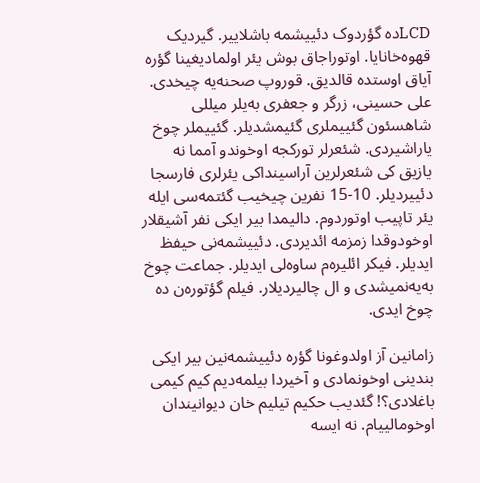LCDده گؤردوک دئییشمه باشلاییر. گیردیک قهوه‌خانایا. اوتوراجاق بوش یئر اولمادیغینا گؤره آیاق اوستده قالدیق. قوروپ صحنه‌یه چیخدی. علی حسینی، زرگر و جعفری به‌یلر میللی شاهسئون گئییملری گئیمشدیلر. گئییملر چوخ یاراشیردی. شئعرلر تورکجه اوخوندو آمما نه یازیق کی شئعرلرین آراسینداکی یئرلری فارسجا دئییردیلر. 10-15 نفرین چیخیب گئتمه‌سی ایله یئر تاپیب اوتوردوم. دالیمدا بیر ایکی نفر آشیقلار اوخودوقدا زمزمه ائدیردی. دئییشمه‌نی حیفظ ایدیلر. فیکر ائلیره‌م ساوه‌لی ایدیلر. جماعت چوخ به‌یه‌نمیشدی و ال چالیردیلار. فیلم گؤتوره‌ن ده چوخ ایدی.

زامانین آز اولدوغونا گؤره دئییشمه‌نین بیر ایکی بندینی اوخونمادی و آخیردا بیلمه‌دیم کیم کیمی باغلادی؟! گئدیب حکیم تیلیم خان دیوانیندان اوخومالییام. نه ایسه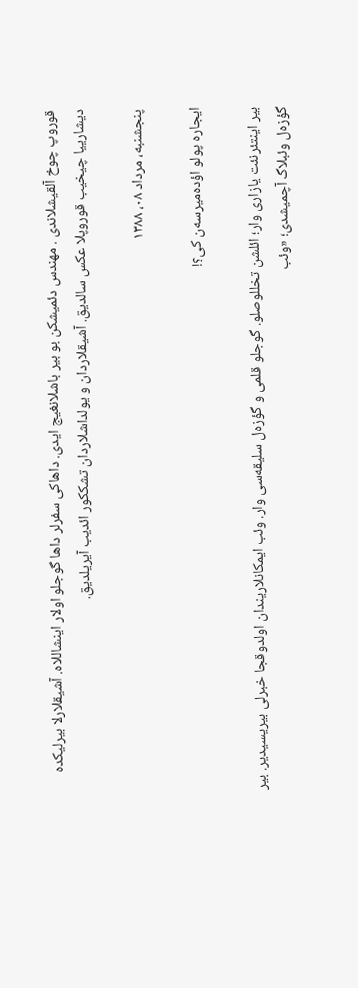قوروپ چوخ آلقیشلاندی . مهندس دئمیشکن بو بیر باشلانغیج ایدی. داهاکی سفرلر داها گوجلو اولار اینشاللاه. آشیقلارلا بیرلیکده دیشارییا چیخیب قوروپلا عکس سالدیق. آشیقلاردان و یولداشلاردان تشککور ائدیب آیریلدیق.

پنجشنبه، مرداد ۰۸، ۱۳۸۸

ایجاره پولو اؤده‌میرسه‌ن کی؟!

بیر اینتئرنئت یازاری وار؛ ائلشن تخللوصلو. گوجلو قلمی و گؤزه‌ل سلیقه‌سی وار. وئب ایمکانلاریندان اولدوقجا خبرلی بیریسیدیر. بیر گؤزه‌ل وئبلاگ آچمیشدی؛ «وئب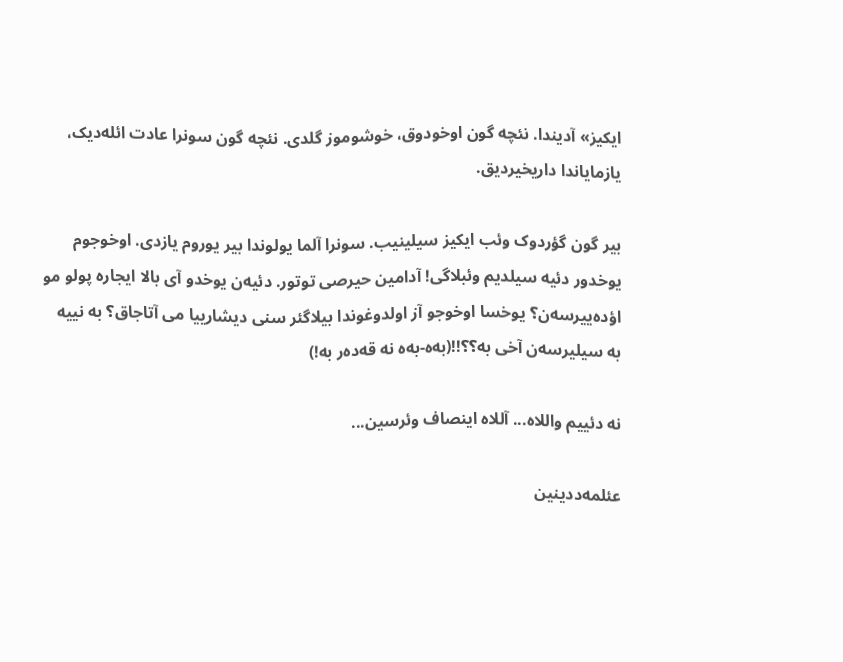ایکیز» آدیندا. نئچه گون اوخودوق، خوشوموز گلدی. نئچه گون سونرا عادت ائله‌دیک، یازمایاندا داریخیردیق.

بیر گون گؤردوک وئب ایکیز سیلینیب. سونرا آلما یولوندا بیر یوروم یازدی. اوخوجوم یوخدور دئیه سیلدیم وئبلاگی! آدامین حیرصی توتور. دئیه‌ن یوخدو آی بالا ایجاره پولو مو اؤده‌ییرسه‌ن؟ یوخسا اوخوجو آز اولدوغوندا بیلاگئر سنی دیشارییا می آتاجاق؟ به نییه به سیلیرسه‌ن آخی به؟؟!!(به‌ه-به‌ه نه قه‌ده‌ر به!)

نه دئییم واللاه... آللاه اینصاف وئرسین...

عئلمه‌ددینین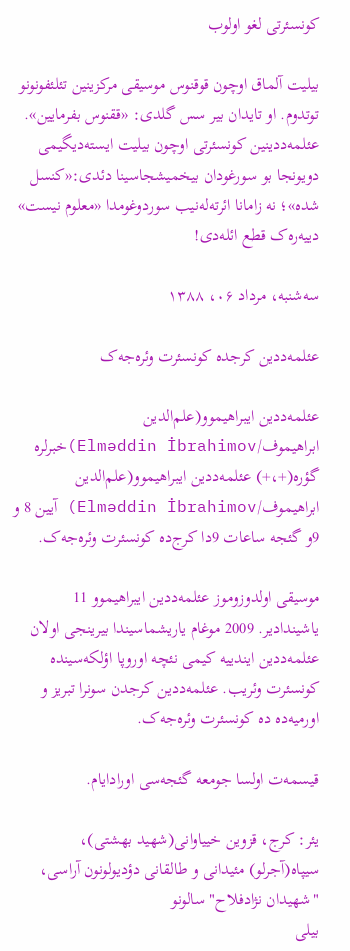کونسئرتی لغو اولوب

بیلیت آلماق اوچون قوقنوس موسیقی مرکزینین تئلئفونونو توتدوم. او تایدان بیر سس گلدی: «ققنوس بفرمایین». عئلمه‌ددینین کونسئرتی اوچون بیلیت ایسته‌دیگیمی دویونجا بو سورغودان بیخمیشجاسینا دئدی:«کنسل شده»؛ نه زامانا ائرته‌له‌نیب سوردوغومدا «معلوم نیست» دییه‌ره‌ک قطع ائله‌دی!

سه‌شنبه، مرداد ۰۶، ۱۳۸۸

عئلمه‌ددین کرجده کونسئرت وئره‌جه‌ک

عئلمه‌ددین ایبراهیموو(علم‌الدین ابراهیموف/Elməddin İbrahimov)خبرلره گؤره(+،+) عئلمه‌ددین ایبراهیموو(علم‌الدین ابراهیموف/Elməddin İbrahimov) آیین 8 و 9و گئجه ساعات 9دا کرج‌ده کونسئرت وئره‌جه‌ک.

موسیقی اولدوزوموز عئلمه‌ددین ایبراهیموو 11 یاشیندادیر. 2009 موغام یاریشماسیندا بیرینجی اولان عئلمه‌ددین ایندییه کیمی نئچه اوروپا اؤلکه‌سینده کونسئرت وئریب. عئلمه‌ددین کرجدن سونرا تبریز و اورمیه‌ده ده کونسئرت وئره‌جه‌ک.

قیسمه‌ت اولسا جومعه گئجه‌سی اورادایام.

یئر: کرج، قزوین خییاوانی(شهید بهشتی)، سیپاه(آجرلو) مئیدانی و طالقانی دؤدیولونون آراسی، "شهیدان نژادفلاح" سالونو
بیلی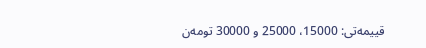قییمه‌تی: 15000، 25000 و 30000 تومه‌ن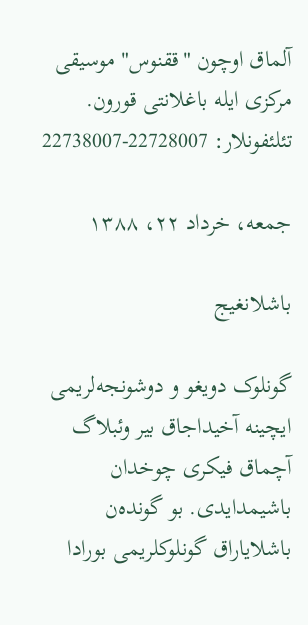آلماق اوچون "ققنوس" موسیقی مرکزی ایله باغلانتی قورون.
تئلئفونلار: 22728007-22738007

جمعه، خرداد ۲۲، ۱۳۸۸

باشلانغیج

گونلوک دویغو و دوشونجه‌لریمی ایچینه آخیداجاق بیر وئبلاگ آچماق فیکری چوخدان باشیمدایدی. بو گونده‌ن باشلایاراق گونلوکلریمی بورادا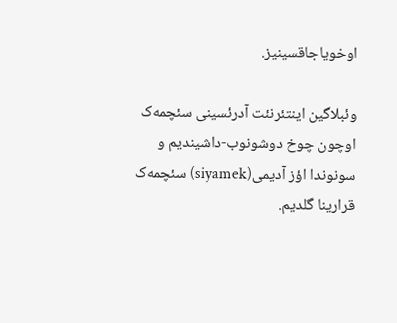اوخویاجاقسینیز.

وئبلاگین اینتئرنئت آدرئسینی سئچمه‌ک اوچون چوخ دوشونوب-داشیندیم و سونوندا اؤز آدیمی(siyamek) سئچمه‌ک قرارینا گلدیم.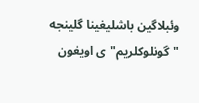وئبلاگین باشلیغینا گلینجه "گونلوکلریم"ی اویغون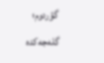گؤردوم؛ گله‌جه‌کده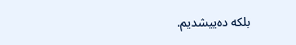بلکه ده‌ییشدیم.